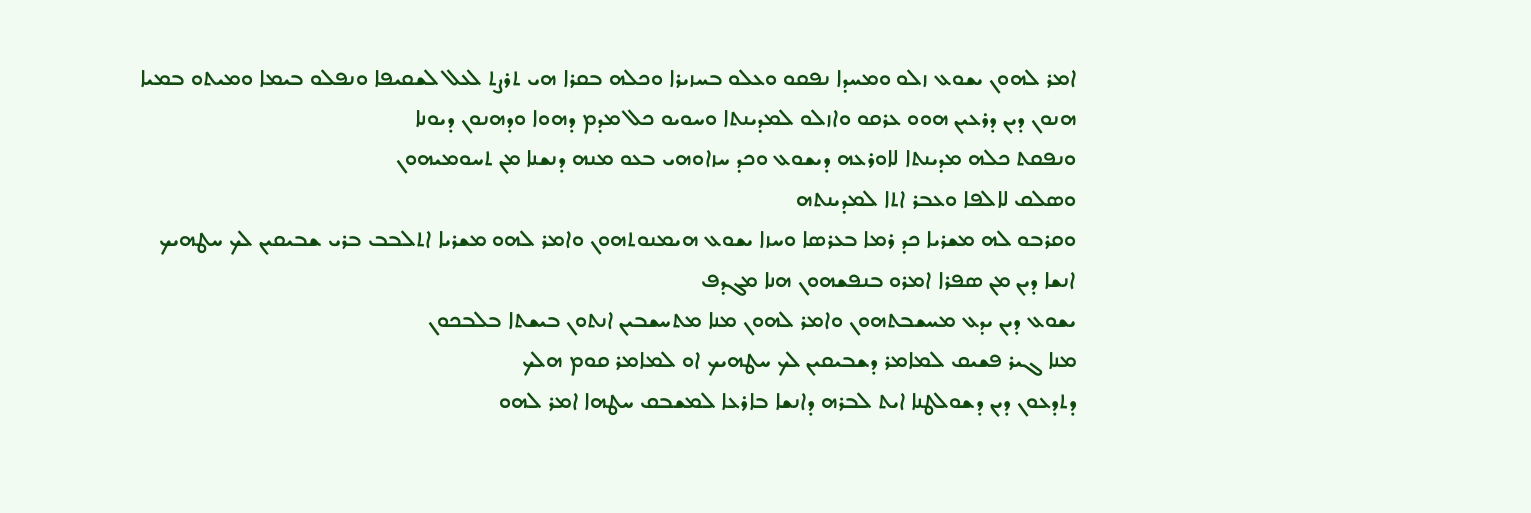ܐܡܪ ܠܗܘܢ ܝܫܘܥ ܙܠܘ ܘܡܚܕܐ ܢܦܩܘ ܘܥܠܘ ܒܚܙܝܪܐ ܘܟܠܗ ܒܩܪܐ ܗܝ ܬܪܨܬ ܠܥܠ ܠܫܩܝܦܐ ܘܢܦܠܘ ܒܝܡܐ ܘܡܝܬܘ ܒܡܝܐ
ܗܢܘܢ ܕܝܢ ܕܪܥܝܢ ܗܘܘ ܥܪܩܘ ܘܐܙܠܘ ܠܡܕܝܢܬܐ ܘܚܘܝܘ ܟܠ ܡܕܡ ܕܗܘܐ ܘܕܗܢܘܢ ܕܝܘܢܐ
ܘܢܦܩܬ ܟܠܗ ܡܕܝܢܬܐ ܠܐܘܪܥܗ ܕܝܫܘܥ ܘܟܕ ܚܙܐܘܗܝ ܒܥܘ ܡܢܗ ܕܢܫܢܐ ܡܢ ܬܚܘܡܝܗܘܢ
ܘܣܠܩ ܠܐܠܦܐ ܘܥܒܪ ܐܬܐ ܠܡܕܝܢܬܗ
ܘܩܪܒܘ ܠܗ ܡܫܪܝܐ ܟܕ ܪܡܐ ܒܥܪܣܐ ܘܚܙܐ ܝܫܘܥ ܗܝܡܢܘܬܗܘܢ ܘܐܡܪ ܠܗܘ ܡܫܪܝܐ ܐܬܠܒܒ ܒܪܝ ܫܒܝܩܝܢ ܠܟ ܚܛܗܝܟ
ܐܢܫܐ ܕܝܢ ܡܢ ܣܦܪܐ ܐܡܪܘ ܒܢܦܫܗܘܢ ܗܢܐ ܡܓܕܦ
ܝܫܘܥ ܕܝܢ ܝܕܥ ܡܚܫܒܬܗܘܢ ܘܐܡܪ ܠܗܘܢ ܡܢܐ ܡܬܚܫܒܝܢ ܐܢܬܘܢ ܒܝܫܬܐ ܒܠܒܟܘܢ
ܡܢܐ ܓܝܪ ܦܫܝܩ ܠܡܐܡܪ ܕܫܒܝܩܝܢ ܠܟ ܚܛܗܝܟ ܐܘ ܠܡܐܡܪ ܩܘܡ ܗܠܟ
ܕܬܕܥܘܢ ܕܝܢ ܕܫܘܠܛܢܐ ܐܝܬ ܠܒܪܗ ܕܐܢܫܐ ܒܐܪܥܐ ܠܡܫܒܩ ܚܛܗܐ ܐܡܪ ܠܗܘ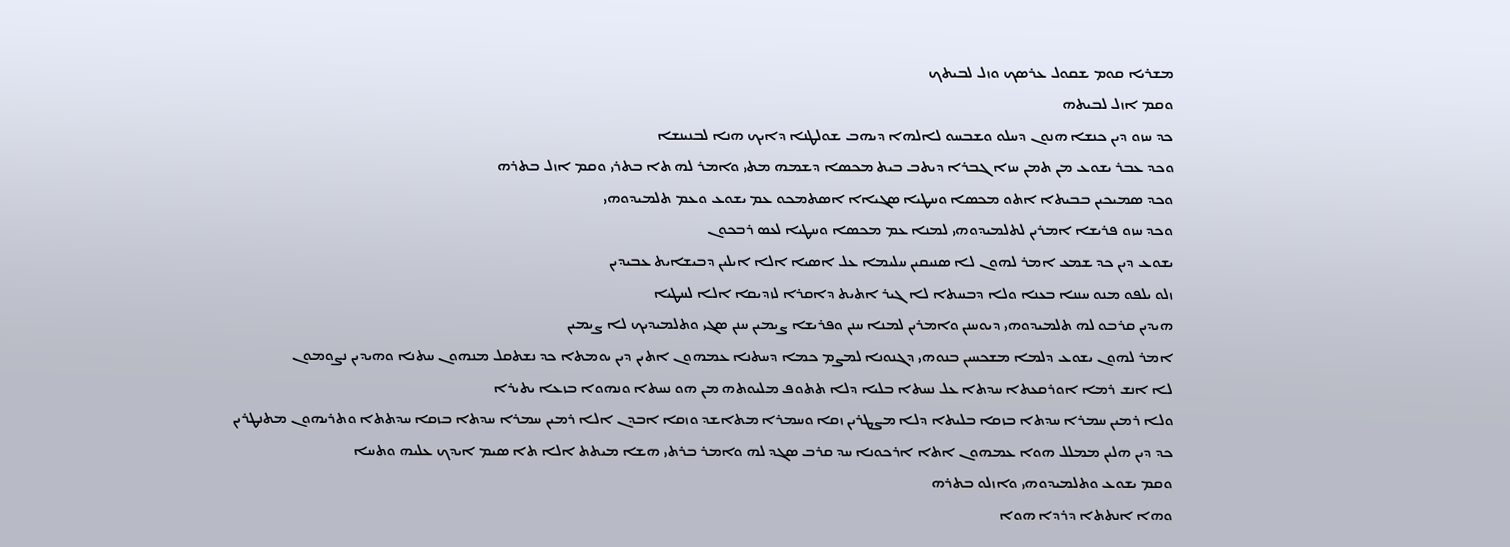ܡܫܪܝܐ ܩܘܡ ܫܩܘܠ ܥܪܣܟ ܘܙܠ ܠܒܝܬܟ
ܘܩܡ ܐܙܠ ܠܒܝܬܗ
ܟܕ ܚܙܘ ܕܝܢ ܟܢܫܐ ܗܢܘܢ ܕܚܠܘ ܘܫܒܚܘ ܠܐܠܗܐ ܕܝܗܒ ܫܘܠܛܢܐ ܕܐܝܟ ܗܢܐ ܠܒܢܝܢܫܐ
ܘܟܕ ܥܒܪ ܝܫܘܥ ܡܢ ܬܡܢ ܚܙܐ ܓܒܪܐ ܕܝܬܒ ܒܝܬ ܡܟܣܐ ܕܫܡܗ ܡܬܝ ܘܐܡܪ ܠܗ ܬܐ ܒܬܪܝ ܘܩܡ ܐܙܠ ܒܬܪܗ
ܘܟܕ ܣܡܝܟܝܢ ܒܒܝܬܐ ܐܬܘ ܡܟܣܐ ܘܚܛܝܐ ܣܓܝܐܐ ܐܣܬܡܟܘ ܥܡ ܝܫܘܥ ܘܥܡ ܬܠܡܝܕܘܗܝ
ܘܟܕ ܚܙܘ ܦܪܝܫܐ ܐܡܪܝܢ ܠܬܠܡܝܕܘܗܝ ܠܡܢܐ ܥܡ ܡܟܣܐ ܘܚܛܝܐ ܠܥܣ ܪܒܟܘܢ
ܝܫܘܥ ܕܝܢ ܟܕ ܫܡܥ ܐܡܪ ܠܗܘܢ ܠܐ ܣܢܝܩܝܢ ܚܠܝܡܐ ܥܠ ܐܣܝܐ ܐܠܐ ܐܝܠܝܢ ܕܒܝܫܐܝܬ ܥܒܝܕܝܢ
ܙܠܘ ܝܠܦܘ ܡܢܘ ܚܢܢܐ ܒܥܢܐ ܘܠܐ ܕܒܚܬܐ ܠܐ ܓܝܪ ܐܬܝܬ ܕܐܩܪܐ ܠܙܕܝܩܐ ܐܠܐ ܠܚܛܝܐ
ܗܝܕܝܢ ܩܪܒܘ ܠܗ ܬܠܡܝܕܘܗܝ ܕܝܘܚܢܢ ܘܐܡܪܝܢ ܠܡܢܐ ܚܢܢ ܘܦܪܝܫܐ ܨܝܡܝܢ ܚܢܢ ܣܓܝ ܘܬܠܡܝܕܝܟ ܠܐ ܨܝܡܝܢ
ܐܡܪ ܠܗܘܢ ܝܫܘܥ ܕܠܡܐ ܡܫܟܚܝܢ ܒܢܘܗܝ ܕܓܢܘܢܐ ܠܡܨܡ ܟܡܐ ܕܚܬܢܐ ܥܡܗܘܢ ܐܬܝܢ ܕܝܢ ܝܘܡܬܐ ܟܕ ܢܫܬܩܠ ܡܢܗܘܢ ܚܬܢܐ ܘܗܝܕܝܢ ܢܨܘܡܘܢ
ܠܐ ܐܢܫ ܪܡܐ ܐܘܪܩܥܬܐ ܚܕܬܐ ܥܠ ܢܚܬܐ ܒܠܝܐ ܕܠܐ ܬܬܘܦ ܡܠܝܘܬܗ ܡܢ ܗܘ ܢܚܬܐ ܘܢܗܘܐ ܒܙܥܐ ܝܬܝܪܐ
ܘܠܐ ܪܡܝܢ ܚܡܪܐ ܚܕܬܐ ܒܙܩܐ ܒܠܝܬܐ ܕܠܐ ܡܨܛܪܝܢ ܙܩܐ ܘܚܡܪܐ ܡܬܐܫܕ ܘܙܩܐ ܐܒܕܢ ܐܠܐ ܪܡܝܢ ܚܡܪܐ ܚܕܬܐ ܒܙܩܐ ܚܕܬܬܐ ܘܬܪܝܗܘܢ ܡܬܢܛܪܝܢ
ܟܕ ܕܝܢ ܗܠܝܢ ܡܡܠܠ ܗܘܐ ܥܡܗܘܢ ܐܬܐ ܐܪܟܘܢܐ ܚܕ ܩܪܒ ܣܓܕ ܠܗ ܘܐܡܪ ܒܪܬܝ ܗܫܐ ܡܝܬܬ ܐܠܐ ܬܐ ܣܝܡ ܐܝܕܟ ܥܠܝܗ ܘܬܚܐ
ܘܩܡ ܝܫܘܥ ܘܬܠܡܝܕܘܗܝ ܘܐܙܠܘ ܒܬܪܗ
ܘܗܐ ܐܢܬܬܐ ܕܪܕܐ ܗܘܐ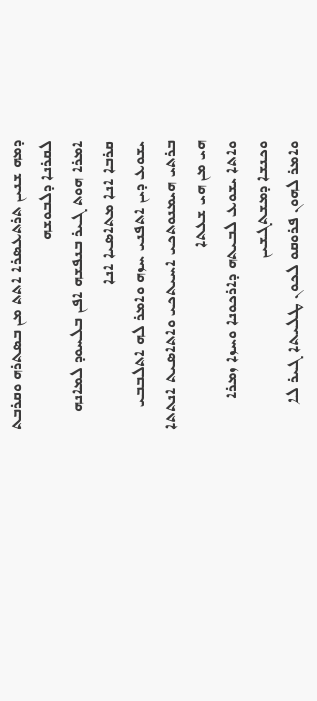ܕܡܗ ܫܢܝܢ ܬܪܬܥܣܪܐ ܐܬܬ ܡܢ ܒܣܬܪܗ ܘܩܪܒܬ ܠܩܪܢܐ ܕܠܒܘܫܗ
ܐܡܪܐ ܗܘܬ ܓܝܪ ܒܢܦܫܗ ܐܦܢ ܒܠܚܘܕ ܠܡܐܢܗ ܩܪܒܐ ܐܢܐ ܡܬܐܣܝܐ ܐܢܐ
ܝܫܘܥ ܕܝܢ ܐܬܦܢܝ ܚܙܗ ܘܐܡܪ ܠܗ ܐܬܠܒܒܝ ܒܪܬܝ ܗܝܡܢܘܬܟܝ ܐܚܝܬܟܝ ܘܐܬܐܣܝܬ ܐܢܬܬܐ ܗܝ ܡܢ ܗܝ ܫܥܬܐ
ܘܐܬܐ ܝܫܘܥ ܠܒܝܬܗ ܕܐܪܟܘܢܐ ܘܚܙܐ ܙܡܪܐ ܘܟܢܫܐ ܕܡܫܬܓܫܝܢ
ܘܐܡܪ ܠܗܘܢ ܦܪܘܩܘ ܠܟܘܢ ܛܠܝܬܐ ܓܝܪ ܠܐ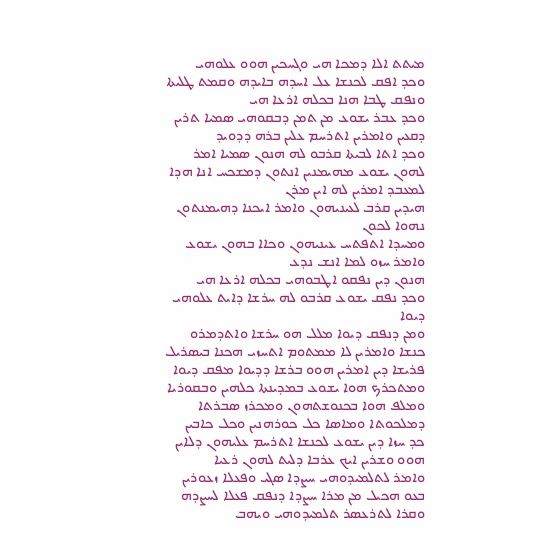ܡܝܬܬ ܐܠܐ ܕܡܟܐ ܗܝ ܘܓܚܟܝܢ ܗܘܘ ܥܠܘܗܝ
ܘܟܕ ܐܦܩ ܠܟܢܫܐ ܥܠ ܐܚܕܗ ܒܐܝܕܗ ܘܩܡܬ ܛܠܝܬܐ
ܘܢܦܩ ܛܒܐ ܗܢܐ ܒܟܠܗ ܐܪܥܐ ܗܝ
ܘܟܕ ܥܒܪ ܝܫܘܥ ܡܢ ܬܡܢ ܕܒܩܘܗܝ ܣܡܝܐ ܬܪܝܢ ܕܩܥܝܢ ܘܐܡܪܝܢ ܐܬܪܚܡ ܥܠܝܢ ܒܪܗ ܕܕܘܝܕ
ܘܟܕ ܐܬܐ ܠܒܝܬܐ ܩܪܒܘ ܠܗ ܗܢܘܢ ܣܡܝܐ ܐܡܪ ܠܗܘܢ ܝܫܘܥ ܡܗܝܡܢܝܢ ܐܢܬܘܢ ܕܡܫܟܚ ܐܢܐ ܗܕܐ ܠܡܥܒܕ ܐܡܪܝܢ ܠܗ ܐܝܢ ܡܪܢ
ܗܝܕܝܢ ܩܪܒ ܠܥܝܢܝܗܘܢ ܘܐܡܪ ܐܝܟܢܐ ܕܗܝܡܢܬܘܢ ܢܗܘܐ ܠܟܘܢ
ܘܡܚܕܐ ܐܬܦܬܚ ܥܝܢܝܗܘܢ ܘܟܐܐ ܒܗܘܢ ܝܫܘܥ ܘܐܡܪ ܚܙܘ ܠܡܐ ܐܢܫ ܢܕܥ
ܗܢܘܢ ܕܝܢ ܢܦܩܘ ܐܛܒܘܗܝ ܒܟܠܗ ܐܪܥܐ ܗܝ
ܘܟܕ ܢܦܩ ܝܫܘܥ ܩܪܒܘ ܠܗ ܚܪܫܐ ܕܐܝܬ ܥܠܘܗܝ ܕܝܘܐ
ܘܡܢ ܕܢܦܩ ܕܝܘܐ ܡܠܠ ܗܘ ܚܪܫܐ ܘܐܬܕܡܪܘ ܟܢܫܐ ܘܐܡܪܝܢ ܠܐ ܡܡܬܘܡ ܐܬܚܙܝ ܗܟܢܐ ܒܝܣܪܝܠ
ܦܪܝܫܐ ܕܝܢ ܐܡܪܝܢ ܗܘܘ ܒܪܫܐ ܕܕܝܘܐ ܡܦܩ ܕܝܘܐ
ܘܡܬܟܪܟ ܗܘܐ ܝܫܘܥ ܒܡܕܝܢܬܐ ܟܠܗܝܢ ܘܒܩܘܪܝܐ ܘܡܠܦ ܗܘܐ ܒܟܢܘܫܬܗܘܢ ܘܡܟܪܙ ܣܒܪܬܐ ܕܡܠܟܘܬܐ ܘܡܐܣܐ ܟܠ ܟܘܪܗܢܝܢ ܘܟܠ ܟܐܒܝܢ
ܟܕ ܚܙܐ ܕܝܢ ܝܫܘܥ ܠܟܢܫܐ ܐܬܪܚܡ ܥܠܝܗܘܢ ܕܠܐܝܢ ܗܘܘ ܘܫܪܝܢ ܐܝܟ ܥܪܒܐ ܕܠܝܬ ܠܗܘܢ ܪܥܝܐ
ܘܐܡܪ ܠܬܠܡܝܕܘܗܝ ܚܨܕܐ ܣܓܝ ܘܦܥܠܐ ܙܥܘܪܝܢ
ܒܥܘ ܗܟܝܠ ܡܢ ܡܪܐ ܚܨܕܐ ܕܢܦܩ ܦܥܠܐ ܠܚܨܕܗ
ܘܩܪܐ ܠܬܪܥܣܪ ܬܠܡܝܕܘܗܝ ܘܝܗܒ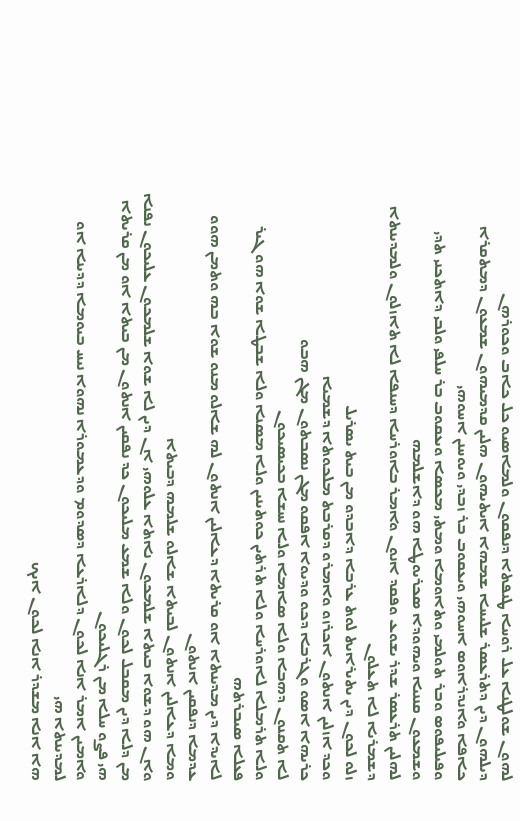ܠܗܘܢ ܫܘܠܛܢܐ ܥܠ ܪܘܚܐ ܛܢܦܬܐ ܕܢܦܩܘܢ ܘܠܡܐܣܝܘ ܟܠ ܟܐܒ ܘܟܘܪܗܢ
ܕܝܠܗܘܢ ܕܝܢ ܕܬܪܥܣܪ ܫܠܝܚܐ ܫܡܗܐ ܐܝܬܝܗܘܢ ܗܠܝܢ ܩܕܡܝܗܘܢ ܫܡܥܘܢ ܕܡܬܩܪܐ ܟܐܦܐ ܘܐܢܕܪܐܘܣ ܐܚܘܗܝ ܘܝܥܩܘܒ ܒܪ ܙܒܕܝ ܘܝܘܚܢܢ ܐܚܘܗܝ
ܘܦܝܠܝܦܘܣ ܘܒܪ ܬܘܠܡܝ ܘܬܐܘܡܐ ܘܡܬܝ ܡܟܣܐ ܘܝܥܩܘܒ ܒܪ ܚܠܦܝ ܘܠܒܝ ܕܐܬܟܢܝ ܬܕܝ
ܘܫܡܥܘܢ ܩܢܢܝܐ ܘܝܗܘܕܐ ܣܟܪܝܘܛܐ ܗܘ ܕܐܫܠܡܗ
ܠܗܠܝܢ ܬܪܥܣܪ ܫܕܪ ܝܫܘܥ ܘܦܩܕ ܐܢܘܢ ܘܐܡܪ ܒܐܘܪܚܐ ܕܚܢܦܐ ܠܐ ܬܐܙܠܘܢ ܘܠܡܕܝܢܬܐ ܕܫܡܪܝܐ ܠܐ ܬܥܠܘܢ
ܙܠܘ ܠܟܘܢ ܕܝܢ ܝܬܝܪܐܝܬ ܠܘܬ ܥܪܒܐ ܕܐܒܕܘ ܡܢ ܒܝܬ ܝܣܪܝܠ
ܘܟܕ ܐܙܠܝܢ ܐܢܬܘܢ ܐܟܪܙܘ ܘܐܡܪܘ ܕܩܪܒܬ ܡܠܟܘܬܐ ܕܫܡܝܐ
ܟܪܝܗܐ ܐܣܘ ܘܓܪܒܐ ܕܟܘ ܘܕܝܘܐ ܐܦܩܘ ܡܓܢ ܢܣܒܬܘܢ ܡܓܢ ܗܒܘ
ܠܐ ܬܩܢܘܢ ܕܗܒܐ ܘܠܐ ܣܐܡܐ ܘܠܐ ܢܚܫܐ ܒܟܝܣܝܟܘܢ
ܘܠܐ ܬܪܡܠܐ ܠܐܘܪܚܐ ܘܠܐ ܬܪܬܝܢ ܟܘܬܝܢܝܢ ܘܠܐ ܡܣܢܐ ܘܠܐ ܫܒܛܐ ܫܘܐ ܗܘ ܓܝܪ ܦܥܠܐ ܣܝܒܪܬܗ
ܠܐܝܕܐ ܕܝܢ ܡܕܝܢܬܐ ܐܘ ܩܪܝܬܐ ܕܥܐܠܝܢ ܐܢܬܘܢ ܠܗ ܫܐܠܘ ܡܢܘ ܫܘܐ ܒܗ ܘܬܡܢ ܗܘܘ ܥܕܡܐ ܕܢܦܩܝܢ ܐܢܬܘܢ
ܘܡܐ ܕܥܐܠܝܢ ܐܢܬܘܢ ܠܒܝܬܐ ܫܐܠܘ ܫܠܡܗ ܕܒܝܬܐ
ܘܐܢ ܗܘ ܕܫܘܐ ܒܝܬܐ ܫܠܡܟܘܢ ܢܐܬܐ ܥܠܘܗܝ ܐܢ ܕܝܢ ܠܐ ܫܘܐ ܫܠܡܟܘܢ ܥܠܝܟܘܢ ܢܦܢܐ
ܡܢ ܕܠܐ ܕܝܢ ܡܩܒܠ ܠܟܘܢ ܘܠܐ ܫܡܥ ܡܠܝܟܘܢ ܟܕ ܢܦܩܝܢ ܐܢܬܘܢ ܡܢ ܒܝܬܐ ܐܘ ܡܢ ܩܪܝܬܐ ܗܝ ܦܨܘ ܚܠܐ ܡܢ ܪܓܠܝܟܘܢ
ܘܐܡܝܢ ܐܡܪ ܐܢܐ ܠܟܘܢ ܕܠܐܪܥܐ ܕܣܕܘܡ ܘܕܥܡܘܪܐ ܢܗܘܐ ܢܝܚ ܒܝܘܡܐ ܕܕܝܢܐ ܐܘ ܠܡܕܝܢܬܐ ܗܝ
ܗܐ ܐܢܐ ܡܫܕܪ ܐܢܐ ܠܟܘܢ ܐܝܟ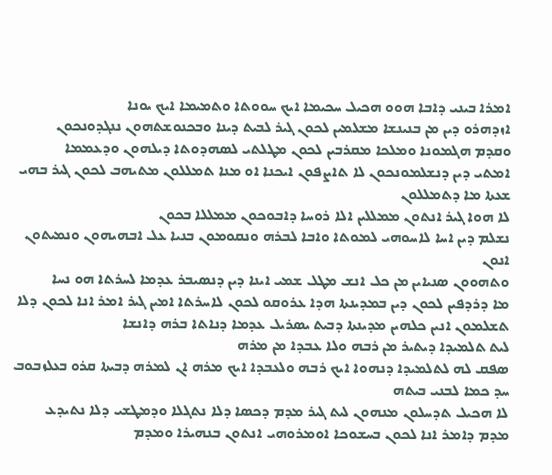ܐܡܪܐ ܒܝܢܝ ܕܐܒܐ ܗܘܘ ܗܟܝܠ ܚܟܝܡܐ ܐܝܟ ܚܘܘܬܐ ܘܬܡܝܡܐ ܐܝܟ ܝܘܢܐ
ܐܙܕܗܪܘ ܕܝܢ ܡܢ ܒܢܝܢܫܐ ܡܫܠܡܝܢ ܠܟܘܢ ܓܝܪ ܠܒܝܬ ܕܝܢܐ ܘܒܟܢܘܫܬܗܘܢ ܢܢܓܕܘܢܟܘܢ
ܘܩܕܡ ܗܓܡܘܢܐ ܘܡܠܟܐ ܡܩܪܒܝܢ ܠܟܘܢ ܡܛܠܬܝ ܠܣܗܕܘܬܐ ܕܝܠܗܘܢ ܘܕܥܡܡܐ
ܐܡܬܝ ܕܝܢ ܕܢܫܠܡܘܢܟܘܢ ܠܐ ܬܐܨܦܘܢ ܐܝܟܢܐ ܐܘ ܡܢܐ ܬܡܠܠܘܢ ܡܬܝܗܒ ܠܟܘܢ ܓܝܪ ܒܗܝ ܫܥܬܐ ܡܐ ܕܬܡܠܠܘܢ
ܠܐ ܗܘܐ ܓܝܪ ܐܢܬܘܢ ܡܡܠܠܝܢ ܐܠܐ ܪܘܚܐ ܕܐܒܘܟܘܢ ܡܡܠܠܐ ܒܟܘܢ
ܢܫܠܡ ܕܝܢ ܐܚܐ ܠܐܚܘܗܝ ܠܡܘܬܐ ܘܐܒܐ ܠܒܪܗ ܘܢܩܘܡܘܢ ܒܢܝܐ ܥܠ ܐܒܗܝܗܘܢ ܘܢܡܝܬܘܢ ܐܢܘܢ
ܘܬܗܘܘܢ ܣܢܝܐܝܢ ܡܢ ܟܠ ܐܢܫ ܡܛܠ ܫܡܝ ܐܝܢܐ ܕܝܢ ܕܢܣܝܒܪ ܥܕܡܐ ܠܚܪܬܐ ܗܘ ܢܚܐ
ܡܐ ܕܪܕܦܝܢ ܠܟܘܢ ܕܝܢ ܒܡܕܝܢܬܐ ܗܕܐ ܥܪܘܩܘ ܠܟܘܢ ܠܐܚܪܬܐ ܐܡܝܢ ܓܝܪ ܐܡܪ ܐܢܐ ܠܟܘܢ ܕܠܐ ܬܫܠܡܘܢ ܐܢܝܢ ܟܠܗܝܢ ܡܕܝܢܬܐ ܕܒܝܬ ܝܣܪܝܠ ܥܕܡܐ ܕܢܐܬܐ ܒܪܗ ܕܐܢܫܐ
ܠܝܬ ܬܠܡܝܕܐ ܕܝܬܝܪ ܡܢ ܪܒܗ ܘܠܐ ܥܒܕܐ ܡܢ ܡܪܗ
ܣܦܩ ܠܗ ܠܬܠܡܝܕܐ ܕܢܗܘܐ ܐܝܟ ܪܒܗ ܘܠܥܒܕܐ ܐܝܟ ܡܪܗ ܐܢ ܠܡܪܗ ܕܒܝܬܐ ܩܪܘ ܒܥܠܙܒܘܒ ܚܕ ܟܡܐ ܠܒܢܝ ܒܝܬܗ
ܠܐ ܗܟܝܠ ܬܕܚܠܘܢ ܡܢܗܘܢ ܠܝܬ ܓܝܪ ܡܕܡ ܕܟܣܐ ܕܠܐ ܢܬܓܠܐ ܘܕܡܛܫܝ ܕܠܐ ܢܬܝܕܥ
ܡܕܡ ܕܐܡܪ ܐܢܐ ܠܟܘܢ ܒܚܫܘܟܐ ܐܘܡܪܘܗܝ ܐܢܬܘܢ ܒܢܗܝܪܐ ܘܡܕܡ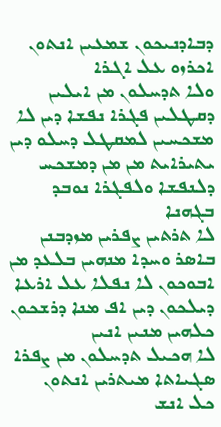ܕܒܐܕܢܝܟܘܢ ܫܡܥܝܢ ܐܢܬܘܢ ܐܟܪܙܘ ܥܠ ܐܓܪܐ
ܘܠܐ ܬܕܚܠܘܢ ܡܢ ܐܝܠܝܢ ܕܩܛܠܝܢ ܦܓܪܐ ܢܦܫܐ ܕܝܢ ܠܐ ܡܫܟܚܝܢ ܠܡܩܛܠ ܕܚܠܘ ܕܝܢ ܝܬܝܪܐܝܬ ܡܢ ܡܢ ܕܡܫܟܚ ܕܠܢܦܫܐ ܘܠܦܓܪܐ ܢܘܒܕ ܒܓܗܢܐ
ܠܐ ܬܪܬܝܢ ܨܦܪܝܢ ܡܙܕܒܢܢ ܒܐܣܪ ܘܚܕܐ ܡܢܗܝܢ ܒܠܥܕ ܡܢ ܐܒܘܟܘܢ ܠܐ ܢܦܠܐ ܥܠ ܐܪܥܐ
ܕܝܠܟܘܢ ܕܝܢ ܐܦ ܡܢܐ ܕܪܫܟܘܢ ܟܠܗܝܢ ܡܢܝܢ ܐܢܝܢ
ܠܐ ܗܟܝܠ ܬܕܚܠܘܢ ܡܢ ܨܦܪܐ ܣܓܝܐܬܐ ܡܝܬܪܝܢ ܐܢܬܘܢ
ܟܠ ܐܢܫ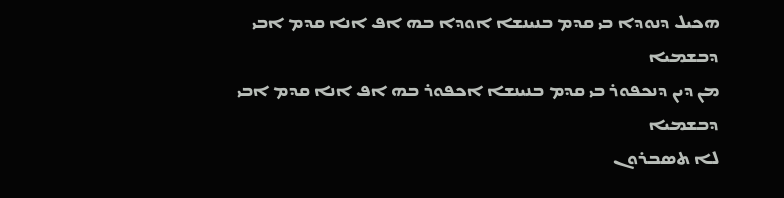ܗܟܝܠ ܕܢܘܕܐ ܒܝ ܩܕܡ ܒܢܝܢܫܐ ܐܘܕܐ ܒܗ ܐܦ ܐܢܐ ܩܕܡ ܐܒܝ ܕܒܫܡܝܐ
ܡܢ ܕܝܢ ܕܢܟܦܘܪ ܒܝ ܩܕܡ ܒܢܝܢܫܐ ܐܟܦܘܪ ܒܗ ܐܦ ܐܢܐ ܩܕܡ ܐܒܝ ܕܒܫܡܝܐ
ܠܐ ܬܣܒܪܘܢ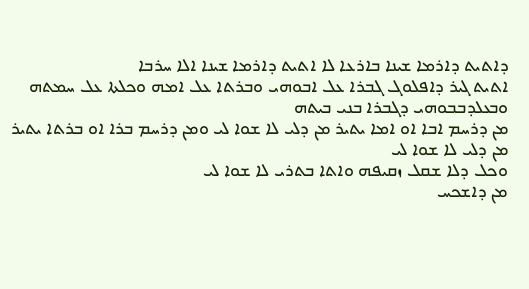ܕܐܬܝܬ ܕܐܪܡܐ ܫܝܢܐ ܒܐܪܥܐ ܠܐ ܐܬܝܬ ܕܐܪܡܐ ܫܝܢܐ ܐܠܐ ܚܪܒܐ
ܐܬܝܬ ܓܝܪ ܕܐܦܠܘܓ ܓܒܪܐ ܥܠ ܐܒܘܗܝ ܘܒܪܬܐ ܥܠ ܐܡܗ ܘܟܠܬܐ ܥܠ ܚܡܬܗ
ܘܒܥܠܕܒܒܘܗܝ ܕܓܒܪܐ ܒܢܝ ܒܝܬܗ
ܡܢ ܕܪܚܡ ܐܒܐ ܐܘ ܐܡܐ ܝܬܝܪ ܡܢ ܕܠܝ ܠܐ ܫܘܐ ܠܝ ܘܡܢ ܕܪܚܡ ܒܪܐ ܐܘ ܒܪܬܐ ܝܬܝܪ ܡܢ ܕܠܝ ܠܐ ܫܘܐ ܠܝ
ܘܟܠ ܕܠܐ ܫܩܠ ܙܩܝܦܗ ܘܐܬܐ ܒܬܪܝ ܠܐ ܫܘܐ ܠܝ
ܡܢ ܕܐܫܟܚ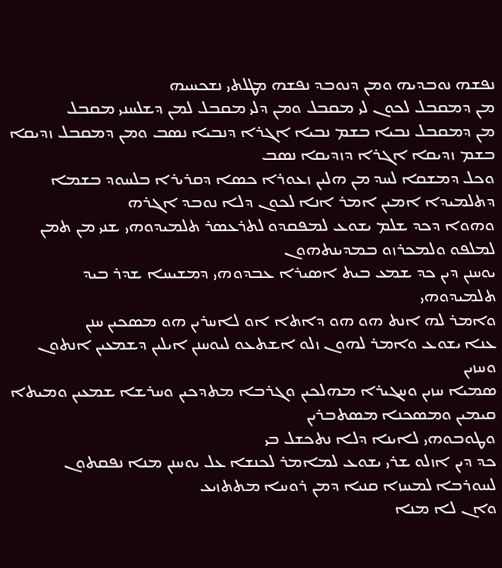ܢܦܫܗ ܢܘܒܕܝܗ ܘܡܢ ܕܢܘܒܕ ܢܦܫܗ ܡܛܠܬܝ ܢܫܟܚܝܗ
ܡܢ ܕܡܩܒܠ ܠܟܘܢ ܠܝ ܡܩܒܠ ܘܡܢ ܕܠܝ ܡܩܒܠ ܠܡܢ ܕܫܠܚܢܝ ܡܩܒܠ
ܡܢ ܕܡܩܒܠ ܢܒܝܐ ܒܫܡ ܢܒܝܐ ܐܓܪܐ ܕܢܒܝܐ ܢܣܒ ܘܡܢ ܕܡܩܒܠ ܙܕܝܩܐ ܒܫܡ ܙܕܝܩܐ ܐܓܪܐ ܕܙܕܝܩܐ ܢܣܒ
ܘܟܠ ܕܡܫܩܐ ܠܚܕ ܡܢ ܗܠܝܢ ܙܥܘܪܐ ܟܣܐ ܕܩܪܝܪܐ ܒܠܚܘܕ ܒܫܡܐ ܕܬܠܡܝܕܐ ܐܡܝܢ ܐܡܪ ܐܢܐ ܠܟܘܢ ܕܠܐ ܢܘܒܕ ܐܓܪܗ
ܘܗܘܐ ܕܟܕ ܫܠܡ ܝܫܘܥ ܠܡܦܩܕܘ ܠܬܪܥܣܪ ܬܠܡܝܕܘܗܝ ܫܢܝ ܡܢ ܬܡܢ ܠܡܠܦܘ ܘܠܡܟܪܙܘ ܒܡܕܝܢܬܗܘܢ
ܝܘܚܢܢ ܕܝܢ ܟܕ ܫܡܥ ܒܝܬ ܐܣܝܪܐ ܥܒܕܘܗܝ ܕܡܫܝܚܐ ܫܕܪ ܒܝܕ ܬܠܡܝܕܘܗܝ
ܘܐܡܪ ܠܗ ܐܢܬ ܗܘ ܗܘ ܕܐܬܐ ܐܘ ܠܐܚܪܝܢ ܗܘ ܡܣܟܝܢ ܚܢܢ
ܥܢܐ ܝܫܘܥ ܘܐܡܪ ܠܗܘܢ ܙܠܘ ܐܫܬܥܘ ܠܝܘܚܢܢ ܐܝܠܝܢ ܕܫܡܥܝܢ ܐܢܬܘܢ ܘܚܙܝܢ
ܣܡܝܐ ܚܙܝܢ ܘܚܓܝܪܐ ܡܗܠܟܝܢ ܘܓܪܒܐ ܡܬܕܟܝܢ ܘܚܪܫܐ ܫܡܥܝܢ ܘܡܝܬܐ ܩܝܡܝܢ ܘܡܣܟܢܐ ܡܣܬܒܪܝܢ
ܘܛܘܒܘܗܝ ܠܐܝܢܐ ܕܠܐ ܢܬܟܫܠ ܒܝ
ܟܕ ܕܝܢ ܐܙܠܘ ܫܪܝ ܝܫܘܥ ܠܡܐܡܪ ܠܟܢܫܐ ܥܠ ܝܘܚܢܢ ܡܢܐ ܢܦܩܬܘܢ ܠܚܘܪܒܐ ܠܡܚܙܐ ܩܢܝܐ ܕܡܢ ܪܘܚܐ ܡܬܬܙܝܥ
ܘܐܢ ܠܐ ܡܢܐ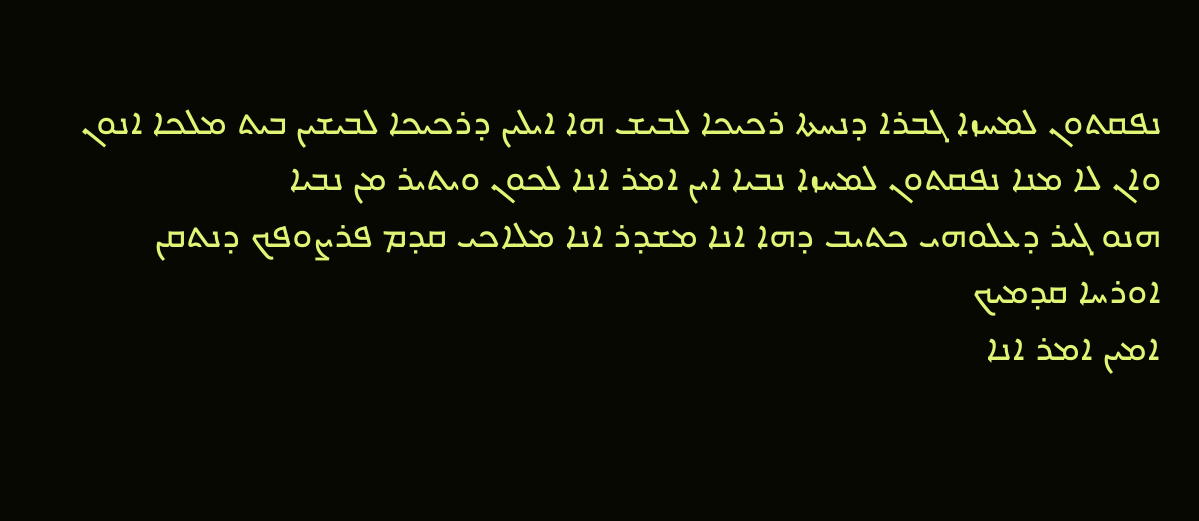ܢܦܩܬܘܢ ܠܡܚܙܐ ܓܒܪܐ ܕܢܚܬܐ ܪܟܝܟܐ ܠܒܝܫ ܗܐ ܐܝܠܝܢ ܕܪܟܝܟܐ ܠܒܝܫܝܢ ܒܝܬ ܡܠܟܐ ܐܢܘܢ
ܘܐܢ ܠܐ ܡܢܐ ܢܦܩܬܘܢ ܠܡܚܙܐ ܢܒܝܐ ܐܝܢ ܐܡܪ ܐܢܐ ܠܟܘܢ ܘܝܬܝܪ ܡܢ ܢܒܝܐ
ܗܢܘ ܓܝܪ ܕܥܠܘܗܝ ܟܬܝܒ ܕܗܐ ܐܢܐ ܡܫܕܪ ܐܢܐ ܡܠܐܟܝ ܩܕܡ ܦܪܨܘܦܟ ܕܢܬܩܢ ܐܘܪܚܐ ܩܕܡܝܟ
ܐܡܝܢ ܐܡܪ ܐܢܐ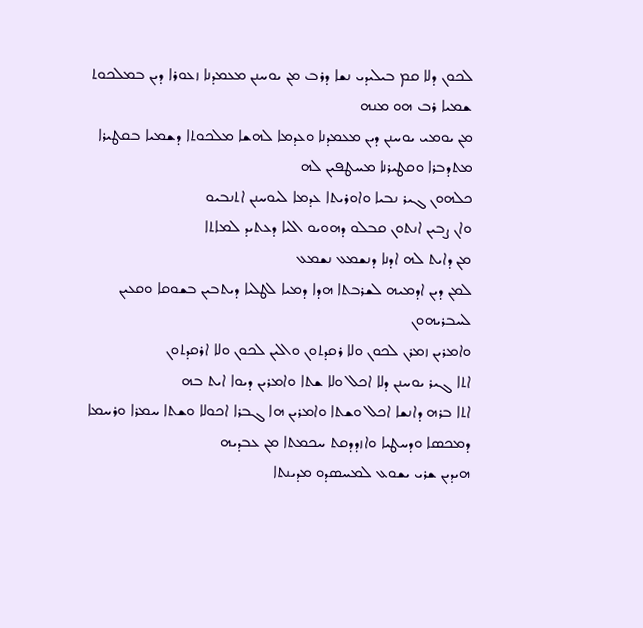ܠܟܘܢ ܕܠܐ ܩܡ ܒܝܠܝܕܝ ܢܫܐ ܕܪܒ ܡܢ ܝܘܚܢܢ ܡܥܡܕܢܐ ܙܥܘܪܐ ܕܝܢ ܒܡܠܟܘܬ ܫܡܝܐ ܪܒ ܗܘ ܡܢܗ
ܡܢ ܝܘܡܝ ܝܘܚܢܢ ܕܝܢ ܡܥܡܕܢܐ ܘܥܕܡܐ ܠܗܫܐ ܡܠܟܘܬܐ ܕܫܡܝܐ ܒܩܛܝܪܐ ܡܬܕܒܪܐ ܘܩܛܝܪܢܐ ܡܚܛܦܝܢ ܠܗ
ܟܠܗܘܢ ܓܝܪ ܢܒܝܐ ܘܐܘܪܝܬܐ ܥܕܡܐ ܠܝܘܚܢܢ ܐܬܢܒܝܘ
ܘܐܢ ܨܒܝܢ ܐܢܬܘܢ ܩܒܠܘ ܕܗܘܝܘ ܐܠܝܐ ܕܥܬܝܕ ܠܡܐܬܐ
ܡܢ ܕܐܝܬ ܠܗ ܐܕܢܐ ܕܢܫܡܥ ܢܫܡܥ
ܠܡܢ ܕܝܢ ܐܕܡܝܗ ܠܫܪܒܬܐ ܗܕܐ ܕܡܝܐ ܠܛܠܝܐ ܕܝܬܒܝܢ ܒܫܘܩܐ ܘܩܥܝܢ ܠܚܒܪܝܗܘܢ
ܘܐܡܪܝܢ ܙܡܪܢ ܠܟܘܢ ܘܠܐ ܪܩܕܬܘܢ ܘܐܠܝܢ ܠܟܘܢ ܘܠܐ ܐܪܩܕܬܘܢ
ܐܬܐ ܓܝܪ ܝܘܚܢܢ ܕܠܐ ܐܟܠ ܘܠܐ ܫܬܐ ܘܐܡܪܝܢ ܕܝܘܐ ܐܝܬ ܒܗ
ܐܬܐ ܒܪܗ ܕܐܢܫܐ ܐܟܠ ܘܫܬܐ ܘܐܡܪܝܢ ܗܐ ܓܒܪܐ ܐܟܘܠܐ ܘܫܬܐ ܚܡܪܐ ܘܪܚܡܐ ܕܡܟܣܐ ܘܕܚܛܝܐ ܘܐܙܕܕܩܬ ܚܟܡܬܐ ܡܢ ܥܒܕܝܗ
ܗܝܕܝܢ ܫܪܝ ܝܫܘܥ ܠܡܚܣܕܘ ܡܕܝܢܬܐ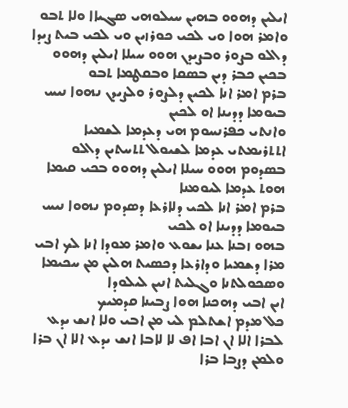ܐܝܠܝܢ ܕܗܘܘ ܒܗܝܢ ܚܝܠܘܗܝ ܣܓܝܐܐ ܘܠܐ ܬܒܘ
ܘܐܡܪ ܗܘܐ ܘܝ ܠܟܝ ܟܘܪܙܝܢ ܘܝ ܠܟܝ ܒܝܬ ܨܝܕܐ ܕܐܠܘ ܒܨܘܪ ܘܒܨܝܕܢ ܗܘܘ ܚܝܠܐ ܐܝܠܝܢ ܕܗܘܘ ܒܟܝܢ ܟܒܪ ܕܝܢ ܒܣܩܐ ܘܒܩܛܡܐ ܬܒܘ
ܒܪܡ ܐܡܪ ܐܢܐ ܠܟܝܢ ܕܠܨܘܪ ܘܠܨܝܕܢ ܢܗܘܐ ܢܝܚ ܒܝܘܡܐ ܕܕܝܢܐ ܐܘ ܠܟܝܢ
ܘܐܢܬܝ ܟܦܪܢܚܘܡ ܗܝ ܕܥܕܡܐ ܠܫܡܝܐ ܐܬܬܪܝܡܬܝ ܥܕܡܐ ܠܫܝܘܠ ܬܬܚܬܝܢ ܕܐܠܘ ܒܣܕܘܡ ܗܘܘ ܚܝܠܐ ܐܝܠܝܢ ܕܗܘܘ ܒܟܝ ܩܝܡܐ ܗܘܬ ܥܕܡܐ ܠܝܘܡܢܐ
ܒܪܡ ܐܡܪ ܐܢܐ ܠܟܝ ܕܠܐܪܥܐ ܕܣܕܘܡ ܢܗܘܐ ܢܝܚ ܒܝܘܡܐ ܕܕܝܢܐ ܐܘ ܠܟܝ
ܒܗܘ ܙܒܢܐ ܥܢܐ ܝܫܘܥ ܘܐܡܪ ܡܘܕܐ ܐܢܐ ܠܟ ܐܒܝ ܡܪܐ ܕܫܡܝܐ ܘܕܐܪܥܐ ܕܟܣܝܬ ܗܠܝܢ ܡܢ ܚܟܝܡܐ ܘܣܟܘܠܬܢܐ ܘܓܠܝܬ ܐܢܝܢ ܠܝܠܘܕܐ
ܐܝܢ ܐܒܝ ܕܗܟܢܐ ܗܘܐ ܨܒܝܢܐ ܩܕܡܝܟ
ܟܠ ܡܕܡ ܐܫܬܠܡ ܠܝ ܡܢ ܐܒܝ ܘܠܐ ܐܢܫ ܝܕܥ ܠܒܪܐ ܐܠܐ ܐܢ ܐܒܐ ܐܦ ܠܐ ܠܐܒܐ ܐܢܫ ܝܕܥ ܐܠܐ ܐܢ ܒܪܐ ܘܠܡܢ ܕܨܒܐ ܒܪܐ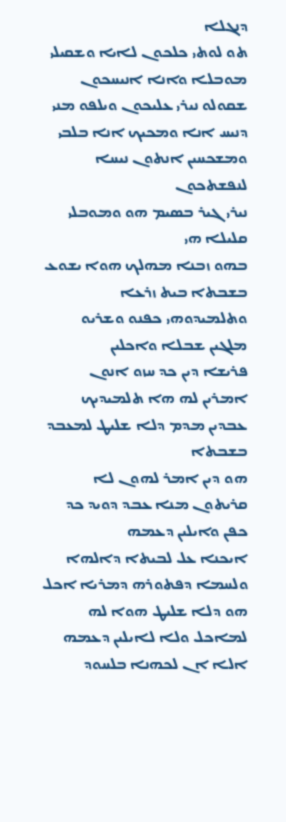ܕܢܓܠܐ
ܬܘ ܠܘܬܝ ܟܠܟܘܢ ܠܐܝܐ ܘܫܩܝܠܝ ܡܘܒܠܐ ܘܐܢܐ ܐܢܝܚܟܘܢ
ܫܩܘܠܘ ܢܝܪܝ ܥܠܝܟܘܢ ܘܝܠܦܘ ܡܢܝ ܕܢܝܚ ܐܢܐ ܘܡܟܝܟ ܐܢܐ ܒܠܒܝ ܘܡܫܟܚܝܢ ܐܢܬܘܢ ܢܝܚܐ ܠܢܦܫܬܟܘܢ
ܢܝܪܝ ܓܝܪ ܒܣܝܡ ܗܘ ܘܡܘܒܠܝ ܩܠܝܠܐ ܗܝ
ܒܗܘ ܙܒܢܐ ܡܗܠܟ ܗܘܐ ܝܫܘܥ ܒܫܒܬܐ ܒܝܬ ܙܪܥܐ ܘܬܠܡܝܕܘܗܝ ܟܦܢܘ ܘܫܪܝܘ ܡܠܓܝܢ ܫܒܠܐ ܘܐܟܠܝܢ
ܦܪܝܫܐ ܕܝܢ ܟܕ ܚܙܘ ܐܢܘܢ ܐܡܪܝܢ ܠܗ ܗܐ ܬܠܡܝܕܝܟ ܥܒܕܝܢ ܡܕܡ ܕܠܐ ܫܠܝܛ ܠܡܥܒܕ ܒܫܒܬܐ
ܗܘ ܕܝܢ ܐܡܪ ܠܗܘܢ ܠܐ ܩܪܝܬܘܢ ܡܢܐ ܥܒܕ ܕܘܝܕ ܟܕ ܟܦܢ ܘܐܝܠܝܢ ܕܥܡܗ
ܐܝܟܢܐ ܥܠ ܠܒܝܬܐ ܕܐܠܗܐ ܘܠܚܡܐ ܕܦܬܘܪܗ ܕܡܪܝܐ ܐܟܠ ܗܘ ܕܠܐ ܫܠܝܛ ܗܘܐ ܠܗ ܠܡܐܟܠ ܘܠܐ ܠܐܝܠܝܢ ܕܥܡܗ ܐܠܐ ܐܢ ܠܟܗܢܐ ܒܠܚܘܕ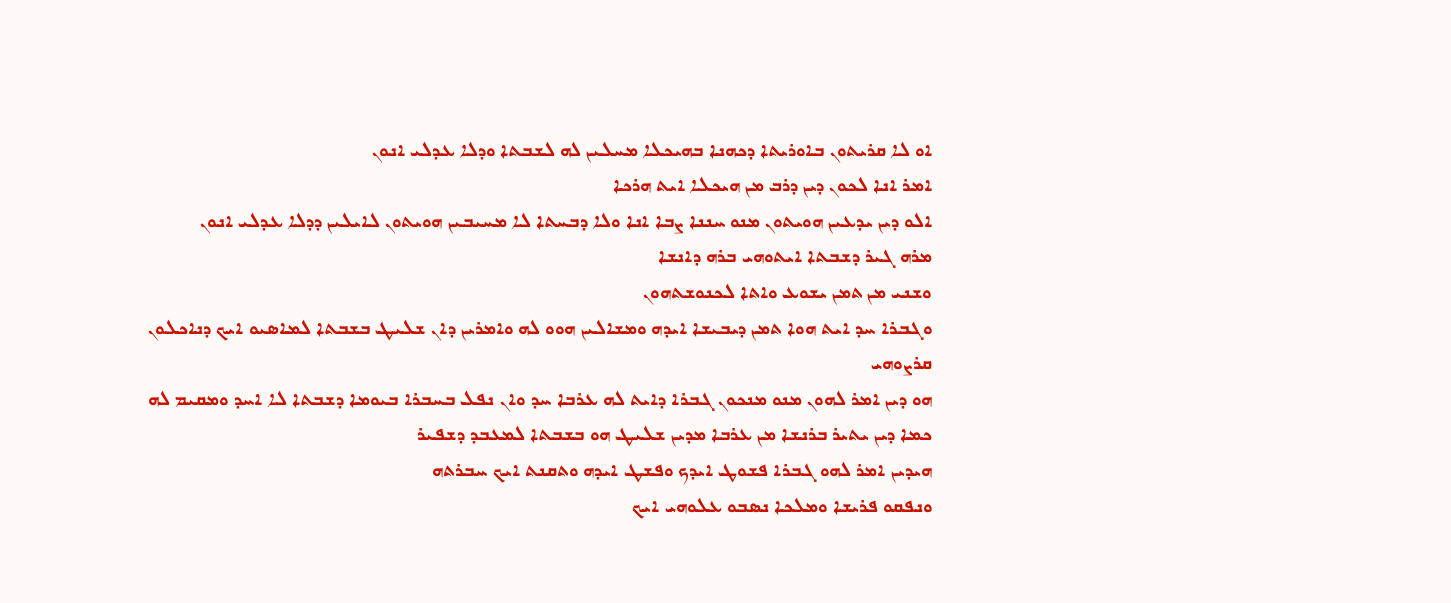ܐܘ ܠܐ ܩܪܝܬܘܢ ܒܐܘܪܝܬܐ ܕܟܗܢܐ ܒܗܝܟܠܐ ܡܚܠܝܢ ܠܗ ܠܫܒܬܐ ܘܕܠܐ ܥܕܠܝ ܐܢܘܢ
ܐܡܪ ܐܢܐ ܠܟܘܢ ܕܝܢ ܕܪܒ ܡܢ ܗܝܟܠܐ ܐܝܬ ܗܪܟܐ
ܐܠܘ ܕܝܢ ܝܕܥܝܢ ܗܘܝܬܘܢ ܡܢܘ ܚܢܢܐ ܨܒܐ ܐܢܐ ܘܠܐ ܕܒܚܬܐ ܠܐ ܡܚܝܒܝܢ ܗܘܝܬܘܢ ܠܐܝܠܝܢ ܕܕܠܐ ܥܕܠܝ ܐܢܘܢ
ܡܪܗ ܓܝܪ ܕܫܒܬܐ ܐܝܬܘܗܝ ܒܪܗ ܕܐܢܫܐ
ܘܫܢܝ ܡܢ ܬܡܢ ܝܫܘܥ ܘܐܬܐ ܠܟܢܘܫܬܗܘܢ
ܘܓܒܪܐ ܚܕ ܐܝܬ ܗܘܐ ܬܡܢ ܕܝܒܝܫܐ ܐܝܕܗ ܘܡܫܐܠܝܢ ܗܘܘ ܠܗ ܘܐܡܪܝܢ ܕܐܢ ܫܠܝܛ ܒܫܒܬܐ ܠܡܐܣܝܘ ܐܝܟ ܕܢܐܟܠܘܢ ܩܪܨܘܗܝ
ܗܘ ܕܝܢ ܐܡܪ ܠܗܘܢ ܡܢܘ ܡܢܟܘܢ ܓܒܪܐ ܕܐܝܬ ܠܗ ܥܪܒܐ ܚܕ ܘܐܢ ܢܦܠ ܒܚܒܪܐ ܒܝܘܡܐ ܕܫܒܬܐ ܠܐ ܐܚܕ ܘܡܩܝܡ ܠܗ
ܟܡܐ ܕܝܢ ܝܬܝܪ ܒܪܢܫܐ ܡܢ ܥܪܒܐ ܡܕܝܢ ܫܠܝܛ ܗܘ ܒܫܒܬܐ ܠܡܥܒܕ ܕܫܦܝܪ
ܗܝܕܝܢ ܐܡܪ ܠܗܘ ܓܒܪܐ ܦܫܘܛ ܐܝܕܟ ܘܦܫܛ ܐܝܕܗ ܘܬܩܢܬ ܐܝܟ ܚܒܪܬܗ
ܘܢܦܩܘ ܦܪܝܫܐ ܘܡܠܟܐ ܢܣܒܘ ܥܠܘܗܝ ܐܝܟ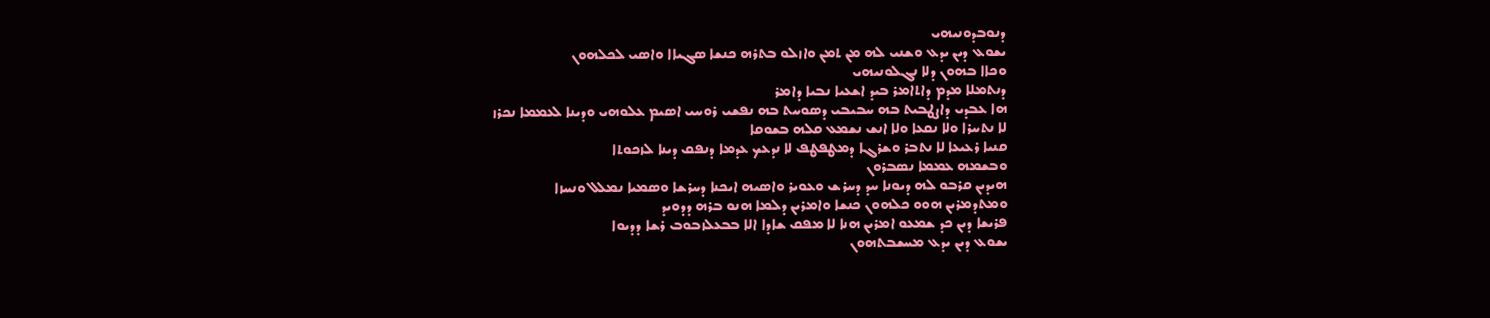ܕܢܘܒܕܘܢܝܗܝ
ܝܫܘܥ ܕܝܢ ܝܕܥ ܘܫܢܝ ܠܗ ܡܢ ܬܡܢ ܘܐܙܠܘ ܒܬܪܗ ܟܢܫܐ ܣܓܝܐܐ ܘܐܣܝ ܠܟܠܗܘܢ
ܘܟܐܐ ܒܗܘܢ ܕܠܐ ܢܓܠܘܢܝܗܝ
ܕܢܬܡܠܐ ܡܕܡ ܕܐܬܐܡܪ ܒܝܕ ܐܫܥܝܐ ܢܒܝܐ ܕܐܡܪ
ܗܐ ܥܒܕܝ ܕܐܨܛܒܝܬ ܒܗ ܚܒܝܒܝ ܕܣܘܚܬ ܒܗ ܢܦܫܝ ܪܘܚܝ ܐܣܝܡ ܥܠܘܗܝ ܘܕܝܢܐ ܠܥܡܡܐ ܢܟܪܙ
ܠܐ ܢܬܚܪܐ ܘܠܐ ܢܩܥܐ ܘܠܐ ܐܢܫ ܢܫܡܥ ܩܠܗ ܒܫܘܩܐ
ܩܢܝܐ ܪܥܝܥܐ ܠܐ ܢܬܒܪ ܘܫܪܓܐ ܕܡܛܦܛܦ ܠܐ ܢܕܥܟ ܥܕܡܐ ܕܢܦܩ ܕܝܢܐ ܠܙܟܘܬܐ
ܘܒܫܡܗ ܥܡܡܐ ܢܣܒܪܘܢ
ܗܝܕܝܢ ܩܪܒܘ ܠܗ ܕܝܘܢܐ ܚܕ ܕܚܪܫ ܘܥܘܝܪ ܘܐܣܝܗ ܐܝܟܢܐ ܕܚܪܫܐ ܘܣܡܝܐ ܢܡܠܠ ܘܢܚܙܐ
ܘܡܬܕܡܪܝܢ ܗܘܘ ܟܠܗܘܢ ܟܢܫܐ ܘܐܡܪܝܢ ܕܠܡܐ ܗܢܘ ܒܪܗ ܕܕܘܝܕ
ܦܪܝܫܐ ܕܝܢ ܟܕ ܫܡܥܘ ܐܡܪܝܢ ܗܢܐ ܠܐ ܡܦܩ ܫܐܕܐ ܐܠܐ ܒܒܥܠܙܒܘܒ ܪܫܐ ܕܕܝܘܐ
ܝܫܘܥ ܕܝܢ ܝܕܥ ܡܚܫܒܬܗܘܢ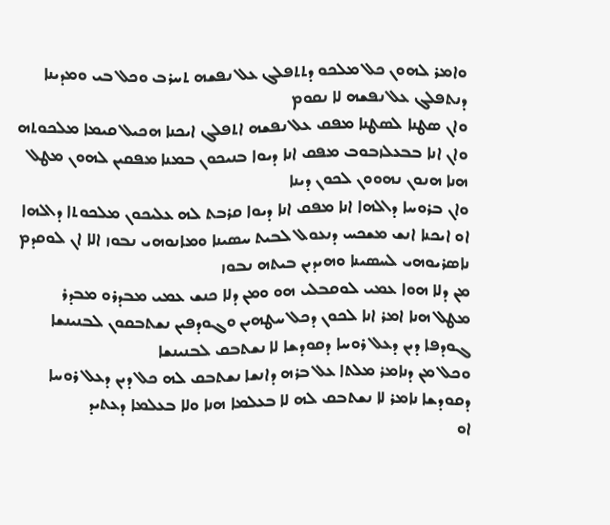ܘܐܡܪ ܠܗܘܢ ܟܠ ܡܠܟܘ ܕܬܬܦܠܓ ܥܠ ܢܦܫܗ ܬܚܪܒ ܘܟܠ ܒܝ ܘܡܕܝܢܐ ܕܢܬܦܠܓ ܥܠ ܢܦܫܗ ܠܐ ܢܩܘܡ
ܘܐܢ ܣܛܢܐ ܠܣܛܢܐ ܡܦܩ ܥܠ ܢܦܫܗ ܐܬܦܠܓ ܐܝܟܢܐ ܗܟܝܠ ܩܝܡܐ ܡܠܟܘܬܗ
ܘܐܢ ܐܢܐ ܒܒܥܠܙܒܘܒ ܡܦܩ ܐܢܐ ܕܝܘܐ ܒܢܝܟܘܢ ܒܡܢܐ ܡܦܩܝܢ ܠܗܘܢ ܡܛܠ ܗܢܐ ܗܢܘܢ ܢܗܘܘܢ ܠܟܘܢ ܕܝܢܐ
ܘܐܢ ܒܪܘܚܐ ܕܐܠܗܐ ܐܢܐ ܡܦܩ ܐܢܐ ܕܝܘܐ ܩܪܒܬ ܠܗ ܥܠܝܟܘܢ ܡܠܟܘܬܐ ܕܐܠܗܐ
ܐܘ ܐܝܟܢܐ ܐܢܫ ܡܫܟܚ ܕܢܥܘܠ ܠܒܝܬ ܚܣܝܢܐ ܘܡܐܢܘܗܝ ܢܒܘܙ ܐܠܐ ܐܢ ܠܘܩܕܡ ܢܐܣܪܝܘܗܝ ܠܚܣܝܢܐ ܘܗܝܕܝܢ ܒܝܬܗ ܢܒܘܙ
ܡܢ ܕܠܐ ܗܘܐ ܥܡܝ ܠܘܩܒܠܝ ܗܘ ܘܡܢ ܕܠܐ ܟܢܫ ܥܡܝ ܡܒܕܪܘ ܡܒܕܪ
ܡܛܠ ܗܢܐ ܐܡܪ ܐܢܐ ܠܟܘܢ ܕܟܠ ܚܛܗܝܢ ܘܓܘܕܦܝܢ ܢܫܬܒܩܘܢ ܠܒܢܝܢܫܐ ܓܘܕܦܐ ܕܝܢ ܕܥܠ ܪܘܚܐ ܕܩܘܕܫܐ ܠܐ ܢܫܬܒܩ ܠܒܢܝܢܫܐ
ܘܟܠ ܡܢ ܕܢܐܡܪ ܡܠܬܐ ܥܠ ܒܪܗ ܕܐܢܫܐ ܢܫܬܒܩ ܠܗ ܟܠ ܕܝܢ ܕܥܠ ܪܘܚܐ ܕܩܘܕܫܐ ܢܐܡܪ ܠܐ ܢܫܬܒܩ ܠܗ ܠܐ ܒܥܠܡܐ ܗܢܐ ܘܠܐ ܒܥܠܡܐ ܕܥܬܝܕ
ܐܘ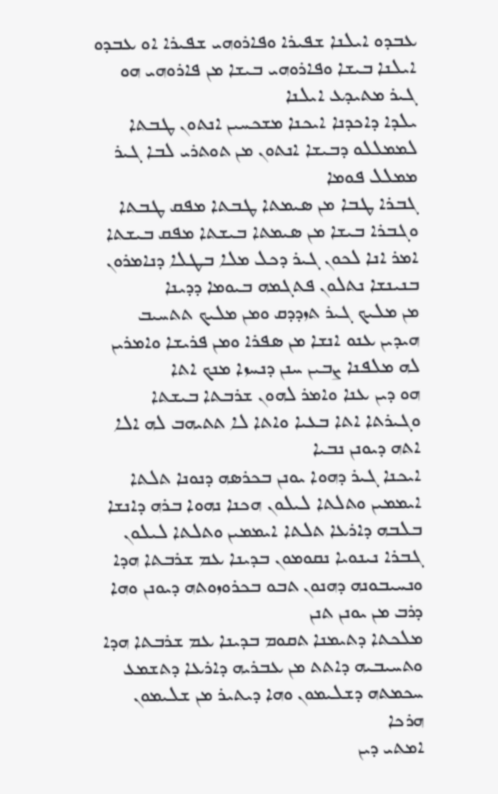ܥܒܕܘ ܐܝܠܢܐ ܫܦܝܪܐ ܘܦܐܪܘܗܝ ܫܦܝܪܐ ܐܘ ܥܒܕܘ ܐܝܠܢܐ ܒܝܫܐ ܘܦܐܪܘܗܝ ܒܝܫܐ ܡܢ ܦܐܪܘܗܝ ܗܘ ܓܝܪ ܡܬܝܕܥ ܐܝܠܢܐ
ܝܠܕܐ ܕܐܟܕܢܐ ܐܝܟܢܐ ܡܫܟܚܝܢ ܐܢܬܘܢ ܛܒܬܐ ܠܡܡܠܠܘ ܕܒܝܫܐ ܐܢܬܘܢ ܡܢ ܬܘܬܪܝ ܠܒܐ ܓܝܪ ܡܡܠܠ ܦܘܡܐ
ܓܒܪܐ ܛܒܐ ܡܢ ܣܝܡܬܐ ܛܒܬܐ ܡܦܩ ܛܒܬܐ ܘܓܒܪܐ ܒܝܫܐ ܡܢ ܣܝܡܬܐ ܒܝܫܬܐ ܡܦܩ ܒܝܫܬܐ
ܐܡܪ ܐܢܐ ܠܟܘܢ ܓܝܪ ܕܟܠ ܡܠܐ ܒܛܠܐ ܕܢܐܡܪܘܢ ܒܢܝܢܫܐ ܢܬܠܘܢ ܦܬܓܡܗ ܒܝܘܡܐ ܕܕܝܢܐ
ܡܢ ܡܠܝܟ ܓܝܪ ܬܙܕܕܩ ܘܡܢ ܡܠܝܟ ܬܬܚܝܒ
ܗܝܕܝܢ ܥܢܘ ܐܢܫܐ ܡܢ ܣܦܪܐ ܘܡܢ ܦܪܝܫܐ ܘܐܡܪܝܢ ܠܗ ܡܠܦܢܐ ܨܒܝܢ ܚܢܢ ܕܢܚܙܐ ܡܢܟ ܐܬܐ
ܗܘ ܕܝܢ ܥܢܐ ܘܐܡܪ ܠܗܘܢ ܫܪܒܬܐ ܒܝܫܬܐ ܘܓܝܪܬܐ ܐܬܐ ܒܥܝܐ ܘܐܬܐ ܠܐ ܬܬܝܗܒ ܠܗ ܐܠܐ ܐܬܗ ܕܝܘܢܢ ܢܒܝܐ
ܐܝܟܢܐ ܓܝܪ ܕܗܘܐ ܝܘܢܢ ܒܟܪܣܗ ܕܢܘܢܐ ܬܠܬܐ ܐܝܡܡܝܢ ܘܬܠܬܐ ܠܝܠܘܢ ܗܟܢܐ ܢܗܘܐ ܒܪܗ ܕܐܢܫܐ ܒܠܒܗ ܕܐܪܥܐ ܬܠܬܐ ܐܝܡܡܝܢ ܘܬܠܬܐ ܠܝܠܘܢ
ܓܒܪܐ ܢܝܢܘܝܐ ܢܩܘܡܘܢ ܒܕܝܢܐ ܥܡ ܫܪܒܬܐ ܗܕܐ ܘܢܚܝܒܘܢܗ ܕܗܢܘܢ ܬܒܘ ܒܟܪܘܙܘܬܗ ܕܝܘܢܢ ܘܗܐ ܕܪܒ ܡܢ ܝܘܢܢ ܬܢܢ
ܡܠܟܬܐ ܕܬܝܡܢܐ ܬܩܘܡ ܒܕܝܢܐ ܥܡ ܫܪܒܬܐ ܗܕܐ ܘܬܚܝܒܝܗ ܕܐܬܬ ܡܢ ܥܒܪܝܗ ܕܐܪܥܐ ܕܬܫܡܥ ܚܟܡܬܗ ܕܫܠܝܡܘܢ ܘܗܐ ܕܝܬܝܪ ܡܢ ܫܠܝܡܘܢ ܗܪܟܐ
ܐܡܬܝ ܕܝܢ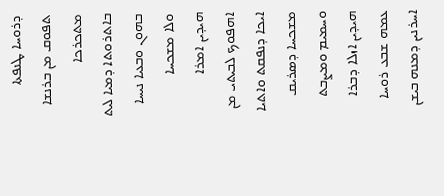ܕܪܘܚܐ ܛܢܦܬܐ ܬܦܘܩ ܡܢ ܒܪܢܫܐ ܡܬܟܪܟܐ ܒܐܬܪܘܬܐ ܕܡܝܐ ܠܝܬ ܒܗܘܢ ܘܒܥܝܐ ܢܝܚܐ ܘܠܐ ܡܫܟܚܐ
ܗܝܕܝܢ ܐܡܪܐ ܐܗܦܘܟ ܠܒܝܬܝ ܡܢ ܐܝܟܐ ܕܢܦܩܬ ܘܐܬܝܐ ܡܫܟܚܐ ܕܣܪܝܩ ܘܚܡܝܡ ܘܡܨܒܬ
ܗܝܕܝܢ ܐܙܠܐ ܕܒܪܐ ܥܡܗ ܫܒܥ ܪܘܚܐ ܐܚܪܢܝܢ ܕܡܢܗ ܒܝܫܢ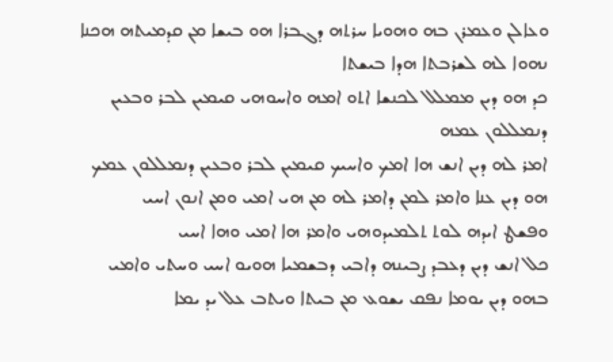ܘܥܐܠܢ ܘܥܡܪܢ ܒܗ ܘܗܘܝܐ ܚܪܬܗ ܕܓܒܪܐ ܗܘ ܒܝܫܐ ܡܢ ܩܕܡܝܬܗ ܗܟܢܐ ܢܗܘܐ ܠܗ ܠܫܪܒܬܐ ܗܕܐ ܒܝܫܬܐ
ܟܕ ܗܘ ܕܝܢ ܡܡܠܠ ܠܟܢܫܐ ܐܬܘ ܐܡܗ ܘܐܚܘܗܝ ܩܝܡܝܢ ܠܒܪ ܘܒܥܝܢ ܕܢܡܠܠܘܢ ܥܡܗ
ܐܡܪ ܠܗ ܕܝܢ ܐܢܫ ܗܐ ܐܡܟ ܘܐܚܝܟ ܩܝܡܝܢ ܠܒܪ ܘܒܥܝܢ ܕܢܡܠܠܘܢ ܥܡܟ
ܗܘ ܕܝܢ ܥܢܐ ܘܐܡܪ ܠܡܢ ܕܐܡܪ ܠܗ ܡܢ ܗܝ ܐܡܝ ܘܡܢ ܐܢܘܢ ܐܚܝ
ܘܦܫܛ ܐܝܕܗ ܠܘܬ ܬܠܡܝܕܘܗܝ ܘܐܡܪ ܗܐ ܐܡܝ ܘܗܐ ܐܚܝ
ܟܠ ܐܢܫ ܕܝܢ ܕܥܒܕ ܨܒܝܢܗ ܕܐܒܝ ܕܒܫܡܝܐ ܗܘܝܘ ܐܚܝ ܘܚܬܝ ܘܐܡܝ
ܒܗܘ ܕܝܢ ܝܘܡܐ ܢܦܩ ܝܫܘܥ ܡܢ ܒܝܬܐ ܘܝܬܒ ܥܠ ܝܕ ܝܡܐ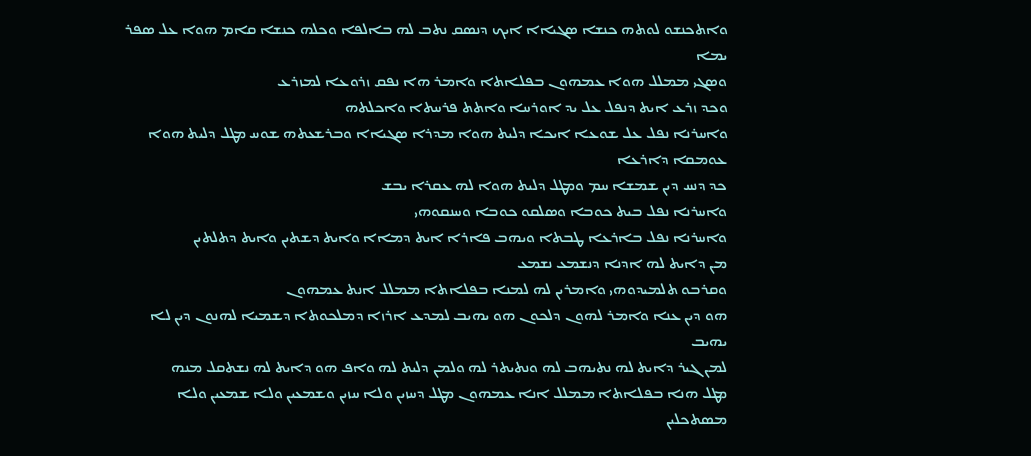ܘܐܬܟܢܫܘ ܠܘܬܗ ܟܢܫܐ ܣܓܝܐܐ ܐܝܟ ܕܢܣܩ ܢܬܒ ܠܗ ܒܐܠܦܐ ܘܟܠܗ ܟܢܫܐ ܩܐܡ ܗܘܐ ܥܠ ܣܦܪ ܝܡܐ
ܘܣܓܝ ܡܡܠܠ ܗܘܐ ܥܡܗܘܢ ܒܦܠܐܬܐ ܘܐܡܪ ܗܐ ܢܦܩ ܙܪܘܥܐ ܠܡܙܪܥ
ܘܟܕ ܙܪܥ ܐܝܬ ܕܢܦܠ ܥܠ ܝܕ ܐܘܪܚܐ ܘܐܬܬ ܦܪܚܬܐ ܘܐܟܠܬܗ
ܘܐܚܪܢܐ ܢܦܠ ܥܠ ܫܘܥܐ ܐܝܟܐ ܕܠܝܬ ܗܘܐ ܡܕܪܐ ܣܓܝܐܐ ܘܒܪܫܥܬܗ ܫܘܚ ܡܛܠ ܕܠܝܬ ܗܘܐ ܥܘܡܩܐ ܕܐܪܥܐ
ܟܕ ܕܢܚ ܕܝܢ ܫܡܫܐ ܚܡ ܘܡܛܠ ܕܠܝܬ ܗܘܐ ܠܗ ܥܩܪܐ ܝܒܫ
ܘܐܚܪܢܐ ܢܦܠ ܒܝܬ ܟܘܒܐ ܘܣܠܩܘ ܟܘܒܐ ܘܚܢܩܘܗܝ
ܘܐܚܪܢܐ ܢܦܠ ܒܐܪܥܐ ܛܒܬܐ ܘܝܗܒ ܦܐܪܐ ܐܝܬ ܕܡܐܐ ܘܐܝܬ ܕܫܬܝܢ ܘܐܝܬ ܕܬܠܬܝܢ
ܡܢ ܕܐܝܬ ܠܗ ܐܕܢܐ ܕܢܫܡܥ ܢܫܡܥ
ܘܩܪܒܘ ܬܠܡܝܕܘܗܝ ܘܐܡܪܝܢ ܠܗ ܠܡܢܐ ܒܦܠܐܬܐ ܡܡܠܠ ܐܢܬ ܥܡܗܘܢ
ܗܘ ܕܝܢ ܥܢܐ ܘܐܡܪ ܠܗܘܢ ܕܠܟܘܢ ܗܘ ܝܗܝܒ ܠܡܕܥ ܐܪܙܐ ܕܡܠܟܘܬܐ ܕܫܡܝܐ ܠܗܢܘܢ ܕܝܢ ܠܐ ܝܗܝܒ
ܠܡܢ ܓܝܪ ܕܐܝܬ ܠܗ ܢܬܝܗܒ ܠܗ ܘܢܬܝܬܪ ܠܗ ܘܠܡܢ ܕܠܝܬ ܠܗ ܘܐܦ ܗܘ ܕܐܝܬ ܠܗ ܢܫܬܩܠ ܡܢܗ
ܡܛܠ ܗܢܐ ܒܦܠܐܬܐ ܡܡܠܠ ܐܢܐ ܥܡܗܘܢ ܡܛܠ ܕܚܙܝܢ ܘܠܐ ܚܙܝܢ ܘܫܡܥܝܢ ܘܠܐ ܫܡܥܝܢ ܘܠܐ ܡܣܬܟܠܝܢ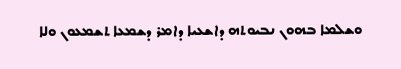ܘܫܠܡܐ ܒܗܘܢ ܢܒܝܘܬܗ ܕܐܫܥܝܐ ܕܐܡܪ ܕܫܡܥܐ ܬܫܡܥܘܢ ܘܠܐ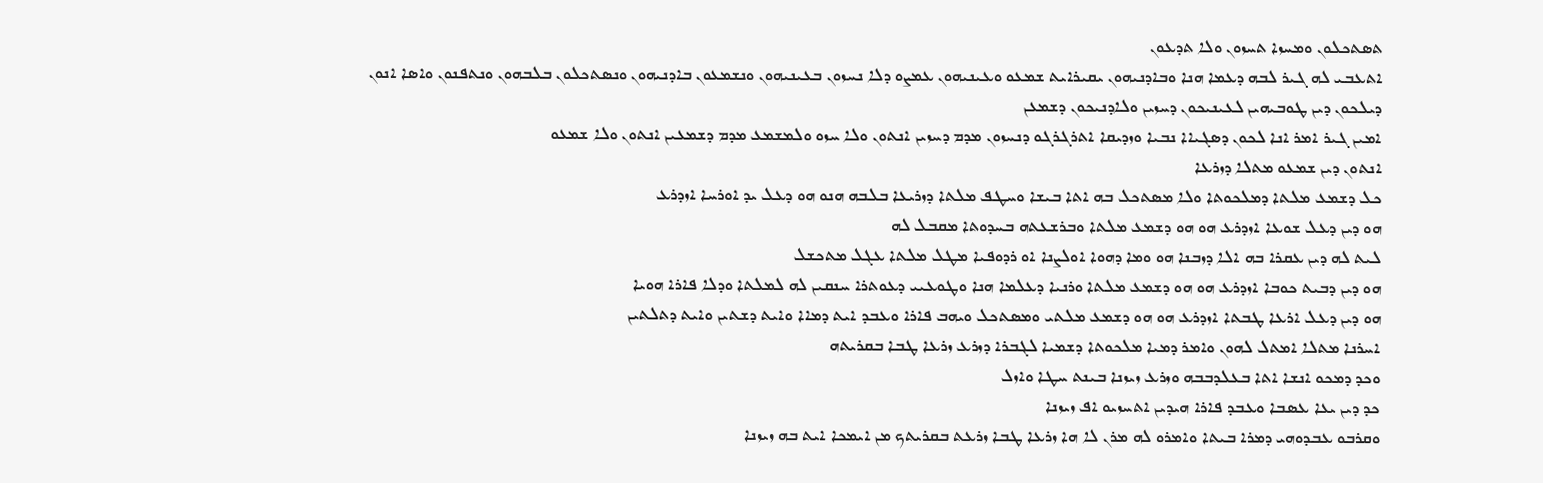ܬܣܬܟܠܘܢ ܘܡܚܙܐ ܬܚܙܘܢ ܘܠܐ ܬܕܥܘܢ
ܐܬܥܒܝ ܠܗ ܓܝܪ ܠܒܗ ܕܥܡܐ ܗܢܐ ܘܒܐܕܢܝܗܘܢ ܝܩܝܪܐܝܬ ܫܡܥܘ ܘܥܝܢܝܗܘܢ ܥܡܨܘ ܕܠܐ ܢܚܙܘܢ ܒܥܝܢܝܗܘܢ ܘܢܫܡܥܘܢ ܒܐܕܢܝܗܘܢ ܘܢܣܬܟܠܘܢ ܒܠܒܗܘܢ ܘܢܬܦܢܘܢ ܘܐܣܐ ܐܢܘܢ
ܕܝܠܟܘܢ ܕܝܢ ܛܘܒܝܗܝܢ ܠܥܝܢܝܟܘܢ ܕܚܙܝܢ ܘܠܐܕܢܝܟܘܢ ܕܫܡܥܢ
ܐܡܝܢ ܓܝܪ ܐܡܪ ܐܢܐ ܠܟܘܢ ܕܣܓܝܐܐ ܢܒܝܐ ܘܙܕܝܩܐ ܐܬܪܓܪܓܘ ܕܢܚܙܘܢ ܡܕܡ ܕܚܙܝܢ ܐܢܬܘܢ ܘܠܐ ܚܙܘ ܘܠܡܫܡܥ ܡܕܡ ܕܫܡܥܝܢ ܐܢܬܘܢ ܘܠܐ ܫܡܥܘ
ܐܢܬܘܢ ܕܝܢ ܫܡܥܘ ܡܬܠܐ ܕܙܪܥܐ
ܟܠ ܕܫܡܥ ܡܠܬܐ ܕܡܠܟܘܬܐ ܘܠܐ ܡܣܬܟܠ ܒܗ ܐܬܐ ܒܝܫܐ ܘܚܛܦ ܡܠܬܐ ܕܙܪܝܥܐ ܒܠܒܗ ܗܢܘ ܗܘ ܕܥܠ ܝܕ ܐܘܪܚܐ ܐܙܕܪܥ
ܗܘ ܕܝܢ ܕܥܠ ܫܘܥܐ ܐܙܕܪܥ ܗܘ ܗܘ ܕܫܡܥ ܡܠܬܐ ܘܒܪܫܥܬܗ ܒܚܕܘܬܐ ܡܩܒܠ ܠܗ
ܠܝܬ ܠܗ ܕܝܢ ܥܩܪܐ ܒܗ ܐܠܐ ܕܙܒܢܐ ܗܘ ܘܡܐ ܕܗܘܐ ܐܘܠܨܢܐ ܐܘ ܪܕܘܦܝܐ ܡܛܠ ܡܠܬܐ ܥܓܠ ܡܬܟܫܠ
ܗܘ ܕܝܢ ܕܒܝܬ ܟܘܒܐ ܐܙܕܪܥ ܗܘ ܗܘ ܕܫܡܥ ܡܠܬܐ ܘܪܢܝܐ ܕܥܠܡܐ ܗܢܐ ܘܛܘܥܝܝ ܕܥܘܬܪܐ ܚܢܩܝܢ ܠܗ ܠܡܠܬܐ ܘܕܠܐ ܦܐܪܐ ܗܘܝܐ
ܗܘ ܕܝܢ ܕܥܠ ܐܪܥܐ ܛܒܬܐ ܐܙܕܪܥ ܗܘ ܗܘ ܕܫܡܥ ܡܠܬܝ ܘܡܣܬܟܠ ܘܝܗܒ ܦܐܪܐ ܘܥܒܕ ܐܝܬ ܕܡܐܐ ܘܐܝܬ ܕܫܬܝܢ ܘܐܝܬ ܕܬܠܬܝܢ
ܐܚܪܢܐ ܡܬܠܐ ܐܡܬܠ ܠܗܘܢ ܘܐܡܪ ܕܡܝܐ ܡܠܟܘܬܐ ܕܫܡܝܐ ܠܓܒܪܐ ܕܙܪܥ ܙܪܥܐ ܛܒܐ ܒܩܪܝܬܗ
ܘܟܕ ܕܡܟܘ ܐܢܫܐ ܐܬܐ ܒܥܠܕܒܒܗ ܘܙܪܥ ܙܝܙܢܐ ܒܝܢܬ ܚܛܐ ܘܐܙܠ
ܟܕ ܕܝܢ ܝܥܐ ܥܣܒܐ ܘܥܒܕ ܦܐܪܐ ܗܝܕܝܢ ܐܬܚܙܝܘ ܐܦ ܙܝܙܢܐ
ܘܩܪܒܘ ܥܒܕܘܗܝ ܕܡܪܐ ܒܝܬܐ ܘܐܡܪܘ ܠܗ ܡܪܢ ܠܐ ܗܐ ܙܪܥܐ ܛܒܐ ܙܪܥܬ ܒܩܪܝܬܟ ܡܢ ܐܝܡܟܐ ܐܝܬ ܒܗ ܙܝܙܢܐ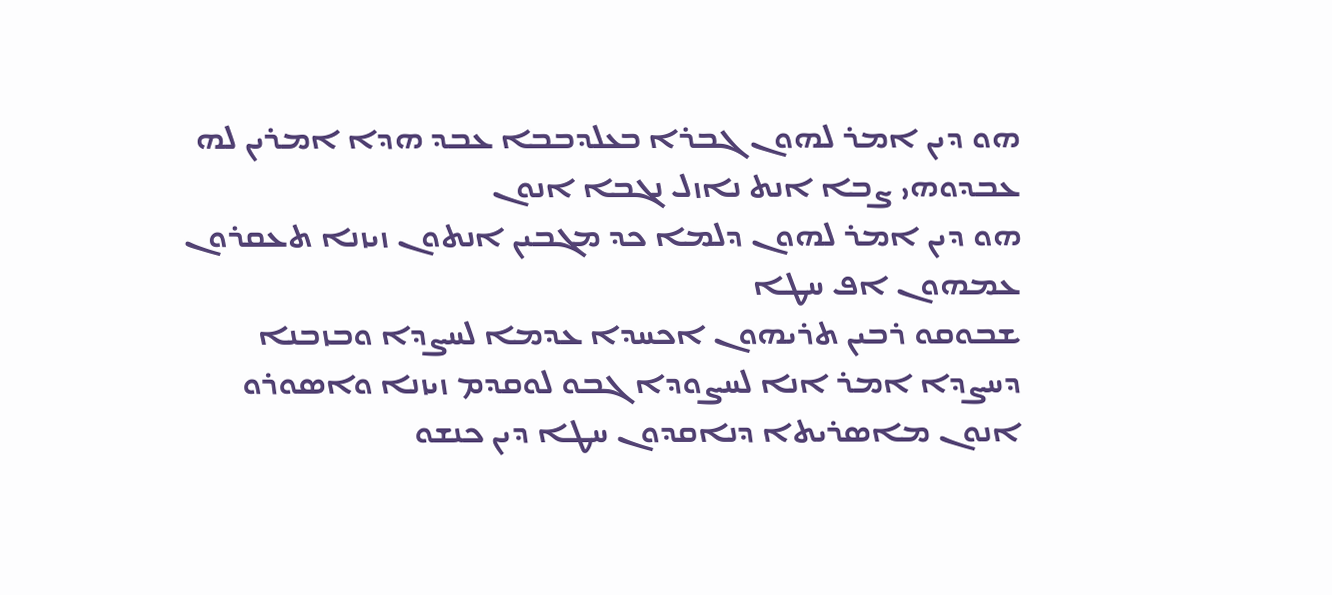ܗܘ ܕܝܢ ܐܡܪ ܠܗܘܢ ܓܒܪܐ ܒܥܠܕܒܒܐ ܥܒܕ ܗܕܐ ܐܡܪܝܢ ܠܗ ܥܒܕܘܗܝ ܨܒܐ ܐܢܬ ܢܐܙܠ ܢܓܒܐ ܐܢܘܢ
ܗܘ ܕܝܢ ܐܡܪ ܠܗܘܢ ܕܠܡܐ ܟܕ ܡܓܒܝܢ ܐܢܬܘܢ ܙܝܙܢܐ ܬܥܩܪܘܢ ܥܡܗܘܢ ܐܦ ܚܛܐ
ܫܒܘܩܘ ܪܒܝܢ ܬܪܝܗܘܢ ܐܟܚܕܐ ܥܕܡܐ ܠܚܨܕܐ ܘܒܙܒܢܐ ܕܚܨܕܐ ܐܡܪ ܐܢܐ ܠܚܨܘܕܐ ܓܒܘ ܠܘܩܕܡ ܙܝܙܢܐ ܘܐܣܘܪܘ ܐܢܘܢ ܡܐܣܪܝܬܐ ܕܢܐܩܕܘܢ ܚܛܐ ܕܝܢ ܟܢܫܘ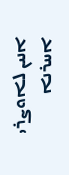ܐܢܝܢ ܠܐܘܨܪܝ
ܐܚܪܢܐ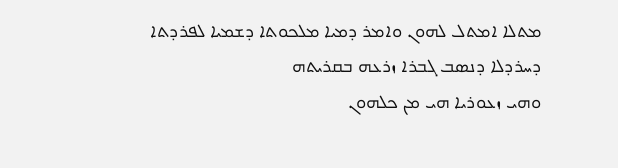ܡܬܠܐ ܐܡܬܠ ܠܗܘܢ ܘܐܡܪ ܕܡܝܐ ܡܠܟܘܬܐ ܕܫܡܝܐ ܠܦܪܕܬܐ ܕܚܪܕܠܐ ܕܢܣܒ ܓܒܪܐ ܙܪܥܗ ܒܩܪܝܬܗ
ܘܗܝ ܙܥܘܪܝܐ ܗܝ ܡܢ ܟܠܗܘܢ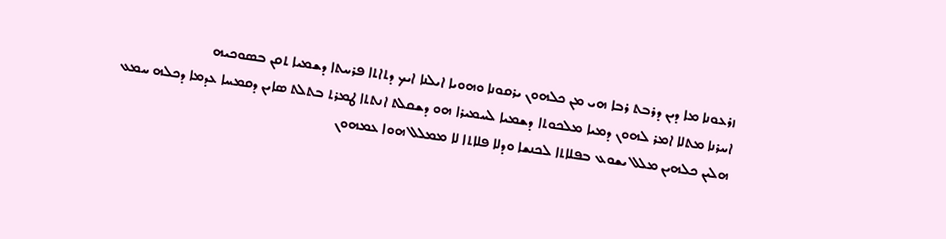ܙܪܥܘܢܐ ܡܐ ܕܝܢ ܕܪܒܬ ܪܒܐ ܗܝ ܡܢ ܟܠܗܘܢ ܝܪܩܘܢܐ ܘܗܘܝܐ ܐܝܠܢܐ ܐܝܟ ܕܬܐܬܐ ܦܪܚܬܐ ܕܫܡܝܐ ܬܩܢ ܒܣܘܟܝܗ
ܐܚܪܢܐ ܡܬܠܐ ܐܡܪ ܠܗܘܢ ܕܡܝܐ ܡܠܟܘܬܐ ܕܫܡܝܐ ܠܚܡܝܪܐ ܗܘ ܕܫܩܠܬ ܐܢܬܬܐ ܛܡܪܬ ܒܬܠܬ ܣܐܝܢ ܕܩܡܚܐ ܥܕܡܐ ܕܟܠܗ ܚܡܥ
ܗܠܝܢ ܟܠܗܝܢ ܡܠܠ ܝܫܘܥ ܒܦܠܐܬܐ ܠܟܢܫܐ ܘܕܠܐ ܦܠܐܬܐ ܠܐ ܡܡܠܠ ܗܘܐ ܥܡܗܘܢ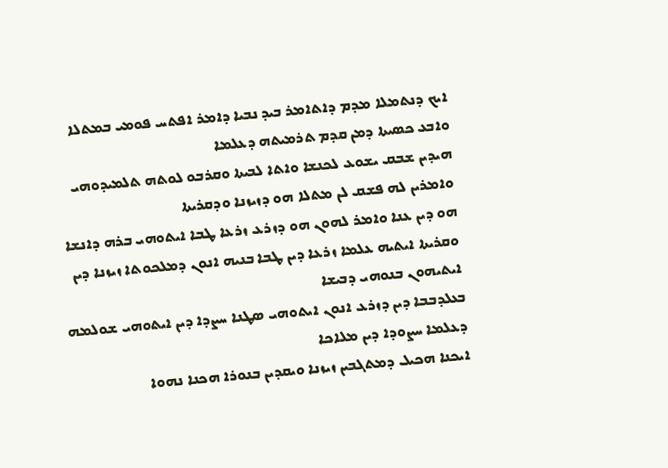ܐܝܟ ܕܢܬܡܠܐ ܡܕܡ ܕܐܬܐܡܪ ܒܝܕ ܢܒܝܐ ܕܐܡܪ ܐܦܬܚ ܦܘܡܝ ܒܡܬܠܐ ܘܐܒܥ ܟܣܝܬܐ ܕܡܢ ܩܕܡ ܬܪܡܝܬܗ ܕܥܠܡܐ
ܗܝܕܝܢ ܫܒܩ ܝܫܘܥ ܠܟܢܫܐ ܘܐܬܐ ܠܒܝܬܐ ܘܩܪܒܘ ܠܘܬܗ ܬܠܡܝܕܘܗܝ ܘܐܡܪܝܢ ܠܗ ܦܫܩ ܠܢ ܡܬܠܐ ܗܘ ܕܙܝܙܢܐ ܘܕܩܪܝܬܐ
ܗܘ ܕܝܢ ܥܢܐ ܘܐܡܪ ܠܗܘܢ ܗܘ ܕܙܪܥ ܙܪܥܐ ܛܒܐ ܐܝܬܘܗܝ ܒܪܗ ܕܐܢܫܐ
ܘܩܪܝܬܐ ܐܝܬܝܗ ܥܠܡܐ ܙܪܥܐ ܕܝܢ ܛܒܐ ܒܢܝܗ ܐܢܘܢ ܕܡܠܟܘܬܐ ܙܝܙܢܐ ܕܝܢ ܐܝܬܝܗܘܢ ܒܢܘܗܝ ܕܒܝܫܐ
ܒܥܠܕܒܒܐ ܕܝܢ ܕܙܪܥ ܐܢܘܢ ܐܝܬܘܗܝ ܣܛܢܐ ܚܨܕܐ ܕܝܢ ܐܝܬܘܗܝ ܫܘܠܡܗ ܕܥܠܡܐ ܚܨܘܕܐ ܕܝܢ ܡܠܐܟܐ
ܐܝܟܢܐ ܗܟܝܠ ܕܡܬܓܒܝܢ ܙܝܙܢܐ ܘܝܩܕܝܢ ܒܢܘܪܐ ܗܟܢܐ ܢܗܘܐ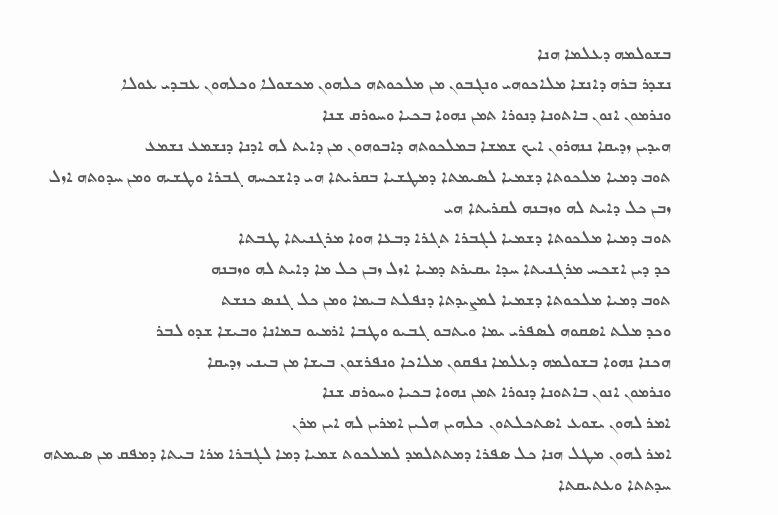ܒܫܘܠܡܗ ܕܥܠܡܐ ܗܢܐ
ܢܫܕܪ ܒܪܗ ܕܐܢܫܐ ܡܠܐܟܘܗܝ ܘܢܓܒܘܢ ܡܢ ܡܠܟܘܬܗ ܟܠܗܘܢ ܡܟܫܘܠܐ ܘܟܠܗܘܢ ܥܒܕܝ ܥܘܠܐ
ܘܢܪܡܘܢ ܐܢܘܢ ܒܐܬܘܢܐ ܕܢܘܪܐ ܬܡܢ ܢܗܘܐ ܒܟܝܐ ܘܚܘܪܩ ܫܢܐ
ܗܝܕܝܢ ܙܕܝܩܐ ܢܢܗܪܘܢ ܐܝܟ ܫܡܫܐ ܒܡܠܟܘܬܗ ܕܐܒܘܗܘܢ ܡܢ ܕܐܝܬ ܠܗ ܐܕܢܐ ܕܢܫܡܥ ܢܫܡܥ
ܬܘܒ ܕܡܝܐ ܡܠܟܘܬܐ ܕܫܡܝܐ ܠܣܝܡܬܐ ܕܡܛܫܝܐ ܒܩܪܝܬܐ ܗܝ ܕܐܫܟܚܗ ܓܒܪܐ ܘܛܫܝܗ ܘܡܢ ܚܕܘܬܗ ܐܙܠ ܙܒܢ ܟܠ ܕܐܝܬ ܠܗ ܘܙܒܢܗ ܠܩܪܝܬܐ ܗܝ
ܬܘܒ ܕܡܝܐ ܡܠܟܘܬܐ ܕܫܡܝܐ ܠܓܒܪܐ ܬܓܪܐ ܕܒܥܐ ܗܘܐ ܡܪܓܢܝܬܐ ܛܒܬܐ
ܟܕ ܕܝܢ ܐܫܟܚ ܡܪܓܢܝܬܐ ܚܕܐ ܝܩܝܪܬ ܕܡܝܐ ܐܙܠ ܙܒܢ ܟܠ ܡܐ ܕܐܝܬ ܠܗ ܘܙܒܢܗ
ܬܘܒ ܕܡܝܐ ܡܠܟܘܬܐ ܕܫܡܝܐ ܠܡܨܝܕܬܐ ܕܢܦܠܬ ܒܝܡܐ ܘܡܢ ܟܠ ܓܢܣ ܟܢܫܬ
ܘܟܕ ܡܠܬ ܐܣܩܘܗ ܠܣܦܪܝ ܝܡܐ ܘܝܬܒܘ ܓܒܝܘ ܘܛܒܐ ܐܪܡܝܘ ܒܡܐܢܐ ܘܒܝܫܐ ܫܕܘ ܠܒܪ
ܗܟܢܐ ܢܗܘܐ ܒܫܘܠܡܗ ܕܥܠܡܐ ܢܦܩܘܢ ܡܠܐܟܐ ܘܢܦܪܫܘܢ ܒܝܫܐ ܡܢ ܒܝܢܝ ܙܕܝܩܐ
ܘܢܪܡܘܢ ܐܢܘܢ ܒܐܬܘܢܐ ܕܢܘܪܐ ܬܡܢ ܢܗܘܐ ܒܟܝܐ ܘܚܘܪܩ ܫܢܐ
ܐܡܪ ܠܗܘܢ ܝܫܘܥ ܐܣܬܟܠܬܘܢ ܟܠܗܝܢ ܗܠܝܢ ܐܡܪܝܢ ܠܗ ܐܝܢ ܡܪܢ
ܐܡܪ ܠܗܘܢ ܡܛܠ ܗܢܐ ܟܠ ܣܦܪܐ ܕܡܬܬܠܡܕ ܠܡܠܟܘܬ ܫܡܝܐ ܕܡܐ ܠܓܒܪܐ ܡܪܐ ܒܝܬܐ ܕܡܦܩ ܡܢ ܣܝܡܬܗ ܚܕܬܬܐ ܘܥܬܝܩܬܐ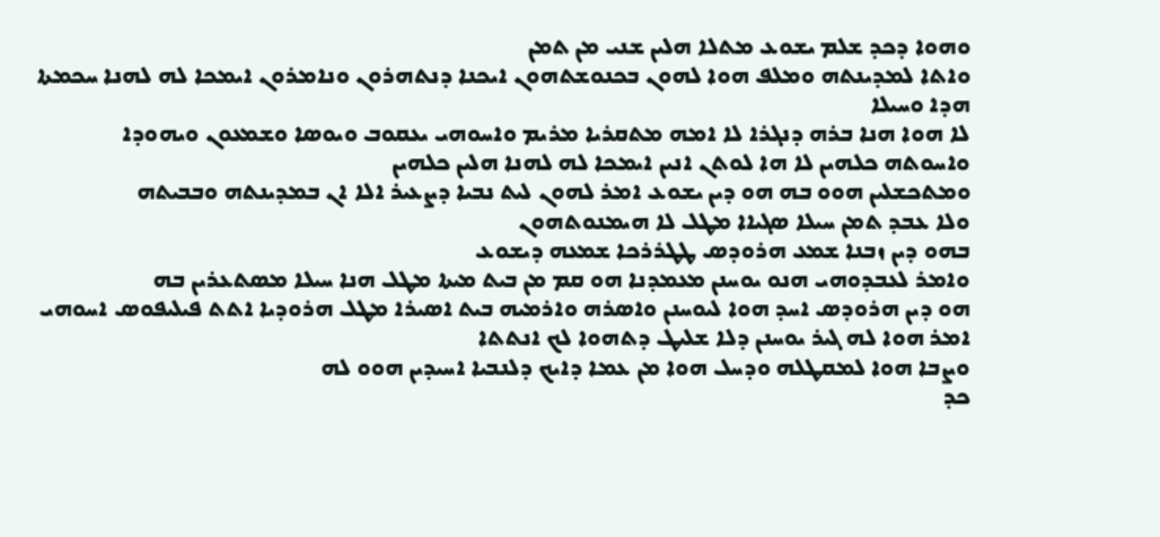ܘܗܘܐ ܕܟܕ ܫܠܡ ܝܫܘܥ ܡܬܠܐ ܗܠܝܢ ܫܢܝ ܡܢ ܬܡܢ
ܘܐܬܐ ܠܡܕܝܢܬܗ ܘܡܠܦ ܗܘܐ ܠܗܘܢ ܒܟܢܘܫܬܗܘܢ ܐܝܟܢܐ ܕܢܬܗܪܘܢ ܘܢܐܡܪܘܢ ܐܝܡܟܐ ܠܗ ܠܗܢܐ ܚܟܡܬܐ ܗܕܐ ܘܚܝܠܐ
ܠܐ ܗܘܐ ܗܢܐ ܒܪܗ ܕܢܓܪܐ ܠܐ ܐܡܗ ܡܬܩܪܝܐ ܡܪܝܡ ܘܐܚܘܗܝ ܝܥܩܘܒ ܘܝܘܣܐ ܘܫܡܥܘܢ ܘܝܗܘܕܐ
ܘܐܚܘܬܗ ܟܠܗܝܢ ܠܐ ܗܐ ܠܘܬܢ ܐܢܝܢ ܐܝܡܟܐ ܠܗ ܠܗܢܐ ܗܠܝܢ ܟܠܗܝܢ
ܘܡܬܟܫܠܝܢ ܗܘܘ ܒܗ ܗܘ ܕܝܢ ܝܫܘܥ ܐܡܪ ܠܗܘܢ ܠܝܬ ܢܒܝܐ ܕܨܥܝܪ ܐܠܐ ܐܢ ܒܡܕܝܢܬܗ ܘܒܒܝܬܗ
ܘܠܐ ܥܒܕ ܬܡܢ ܚܝܠܐ ܣܓܝܐܐ ܡܛܠ ܠܐ ܗܝܡܢܘܬܗܘܢ
ܒܗܘ ܕܝܢ ܙܒܢܐ ܫܡܥ ܗܪܘܕܣ ܛܛܪܪܟܐ ܫܡܥܗ ܕܝܫܘܥ
ܘܐܡܪ ܠܥܒܕܘܗܝ ܗܢܘ ܝܘܚܢܢ ܡܥܡܕܢܐ ܗܘ ܩܡ ܡܢ ܒܝܬ ܡܝܬܐ ܡܛܠ ܗܢܐ ܚܝܠܐ ܡܣܬܥܪܝܢ ܒܗ
ܗܘ ܕܝܢ ܗܪܘܕܣ ܐܚܕ ܗܘܐ ܠܝܘܚܢܢ ܘܐܣܪܗ ܘܐܪܡܝܗ ܒܝܬ ܐܣܝܪܐ ܡܛܠ ܗܪܘܕܝܐ ܐܬܬ ܦܝܠܝܦܘܣ ܐܚܘܗܝ
ܐܡܪ ܗܘܐ ܠܗ ܓܝܪ ܝܘܚܢܢ ܕܠܐ ܫܠܝܛ ܕܬܗܘܐ ܠܟ ܐܢܬܬܐ
ܘܨܒܐ ܗܘܐ ܠܡܩܛܠܗ ܘܕܚܠ ܗܘܐ ܡܢ ܥܡܐ ܕܐܝܟ ܕܠܢܒܝܐ ܐܚܝܕܝܢ ܗܘܘ ܠܗ
ܟܕ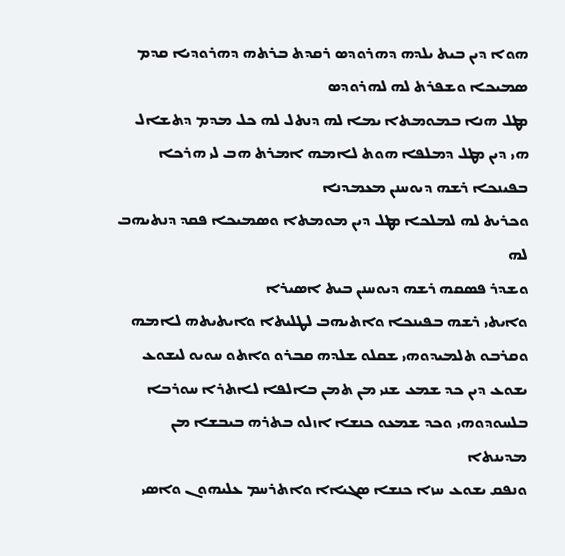ܗܘܐ ܕܝܢ ܒܝܬ ܝܠܕܗ ܕܗܪܘܕܣ ܪܩܕܬ ܒܪܬܗ ܕܗܪܘܕܝܐ ܩܕܡ ܣܡܝܟܐ ܘܫܦܪܬ ܠܗ ܠܗܪܘܕܣ
ܡܛܠ ܗܢܐ ܒܡܘܡܬܐ ܝܡܐ ܠܗ ܕܢܬܠ ܠܗ ܟܠ ܡܕܡ ܕܬܫܐܠ
ܗܝ ܕܝܢ ܡܛܠ ܕܡܠܦܐ ܗܘܬ ܠܐܡܗ ܐܡܪܬ ܗܒ ܠܝ ܗܪܟܐ ܒܦܝܢܟܐ ܪܫܗ ܕܝܘܚܢܢ ܡܥܡܕܢܐ
ܘܟܪܝܬ ܠܗ ܠܡܠܟܐ ܡܛܠ ܕܝܢ ܡܘܡܬܐ ܘܣܡܝܟܐ ܦܩܕ ܕܢܬܝܗܒ ܠܗ
ܘܫܕܪ ܦܣܩܗ ܪܫܗ ܕܝܘܚܢܢ ܒܝܬ ܐܣܝܪܐ
ܘܐܝܬܝ ܪܫܗ ܒܦܝܢܟܐ ܘܐܬܝܗܒ ܠܛܠܝܬܐ ܘܐܝܬܝܬܗ ܠܐܡܗ
ܘܩܪܒܘ ܬܠܡܝܕܘܗܝ ܫܩܠܘ ܫܠܕܗ ܩܒܪܘ ܘܐܬܘ ܚܘܝܘ ܠܝܫܘܥ
ܝܫܘܥ ܕܝܢ ܟܕ ܫܡܥ ܫܢܝ ܡܢ ܬܡܢ ܒܐܠܦܐ ܠܐܬܪܐ ܚܘܪܒܐ ܒܠܚܘܕܘܗܝ ܘܟܕ ܫܡܥܘ ܟܢܫܐ ܐܙܠܘ ܒܬܪܗ ܒܝܒܫܐ ܡܢ ܡܕܝܢܬܐ
ܘܢܦܩ ܝܫܘܥ ܚܙܐ ܟܢܫܐ ܣܓܝܐܐ ܘܐܬܪܚܡ ܥܠܝܗܘܢ ܘܐܣܝ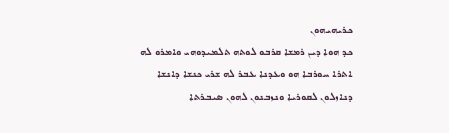ܟܪܝܗܝܗܘܢ
ܟܕ ܗܘܐ ܕܝܢ ܪܡܫܐ ܩܪܒܘ ܠܘܬܗ ܬܠܡܝܕܘܗܝ ܘܐܡܪܘ ܠܗ ܐܬܪܐ ܚܘܪܒܐ ܗܘ ܘܥܕܢܐ ܥܒܪ ܠܗ ܫܪܝ ܟܢܫܐ ܕܐܢܫܐ ܕܢܐܙܠܘܢ ܠܩܘܪܝܐ ܘܢܙܒܢܘܢ ܠܗܘܢ ܣܝܒܪܬܐ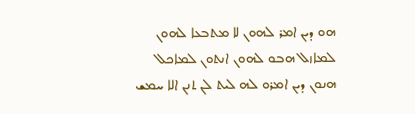ܗܘ ܕܝܢ ܐܡܪ ܠܗܘܢ ܠܐ ܡܬܒܥܐ ܠܗܘܢ ܠܡܐܙܠ ܗܒܘ ܠܗܘܢ ܐܢܬܘܢ ܠܡܐܟܠ
ܗܢܘܢ ܕܝܢ ܐܡܪܘ ܠܗ ܠܝܬ ܠܢ ܬܢܢ ܐܠܐ ܚܡܫ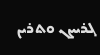ܓܪܝܨܢ ܘܬܪܝܢ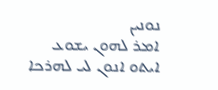ܢܘܢܝܢ
ܐܡܪ ܠܗܘܢ ܝܫܘܥ ܐܝܬܘ ܐܢܘܢ ܠܝ ܠܗܪܟܐ